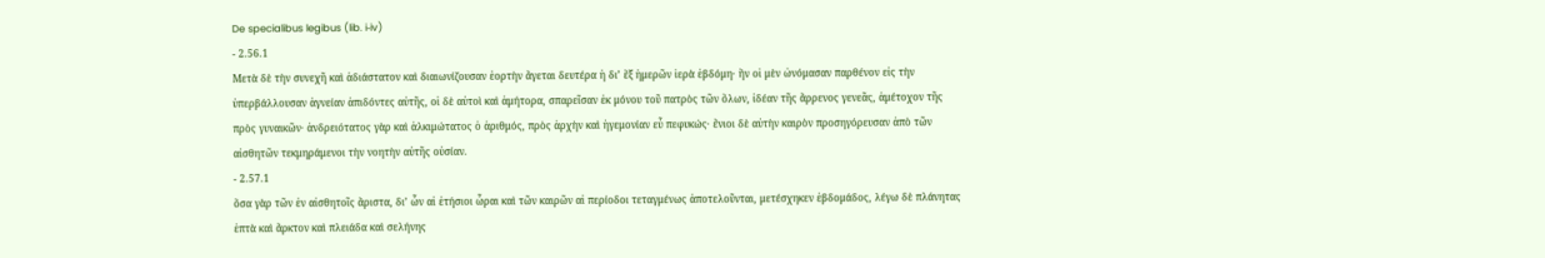De specialibus legibus (lib. i‑iv)
- 2.56.1
Μετὰ δὲ τὴν συνεχῆ καὶ ἀδιάστατον καὶ διαιωνίζουσαν ἑορτὴν ἄγεται δευτέρα ἡ δι’ ἓξ ἡμερῶν ἱερὰ ἑβδόμη· ἣν οἱ μὲν ὠνόμασαν παρθένον εἰς τὴν ὑπερβάλλουσαν ἁγνείαν ἀπιδόντες αὐτῆς, οἱ δὲ αὐτοὶ καὶ ἀμήτορα, σπαρεῖσαν ἐκ μόνου τοῦ πατρὸς τῶν ὅλων, ἰδέαν τῆς ἄρρενος γενεᾶς, ἀμέτοχον τῆς πρὸς γυναικῶν· ἀνδρειότατος γὰρ καὶ ἀλκιμώτατος ὁ ἀριθμός, πρὸς ἀρχὴν καὶ ἡγεμονίαν εὖ πεφυκώς· ἔνιοι δὲ αὐτὴν καιρὸν προσηγόρευσαν ἀπὸ τῶν αἰσθητῶν τεκμηράμενοι τὴν νοητὴν αὐτῆς οὐσίαν.
- 2.57.1
ὅσα γὰρ τῶν ἐν αἰσθητοῖς ἄριστα, δι’ ὧν αἱ ἐτήσιοι ὧραι καὶ τῶν καιρῶν αἱ περίοδοι τεταγμένως ἀποτελοῦνται, μετέσχηκεν ἑβδομάδος, λέγω δὲ πλάνητας ἑπτὰ καὶ ἄρκτον καὶ πλειάδα καὶ σελήνης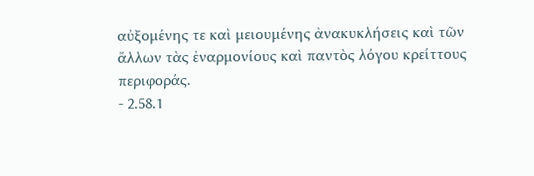αὐξομένης τε καὶ μειουμένης ἀνακυκλήσεις καὶ τῶν ἄλλων τὰς ἐναρμονίους καὶ παντὸς λόγου κρείττους περιφοράς.
- 2.58.1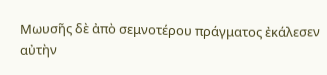Μωυσῆς δὲ ἀπὸ σεμνοτέρου πράγματος ἐκάλεσεν αὐτὴν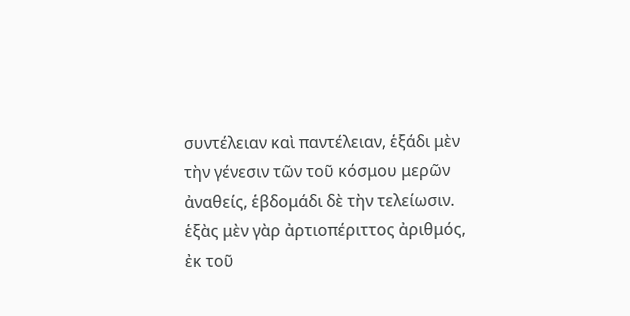συντέλειαν καὶ παντέλειαν, ἑξάδι μὲν τὴν γένεσιν τῶν τοῦ κόσμου μερῶν ἀναθείς, ἑβδομάδι δὲ τὴν τελείωσιν. ἑξὰς μὲν γὰρ ἀρτιοπέριττος ἀριθμός, ἐκ τοῦ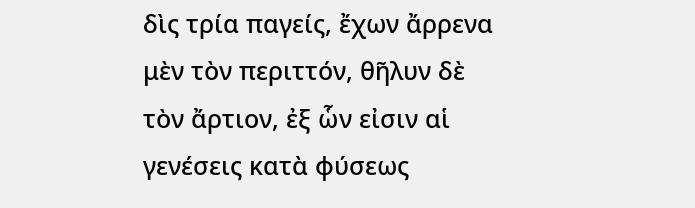δὶς τρία παγείς, ἔχων ἄρρενα μὲν τὸν περιττόν, θῆλυν δὲ τὸν ἄρτιον, ἐξ ὧν εἰσιν αἱ γενέσεις κατὰ φύσεως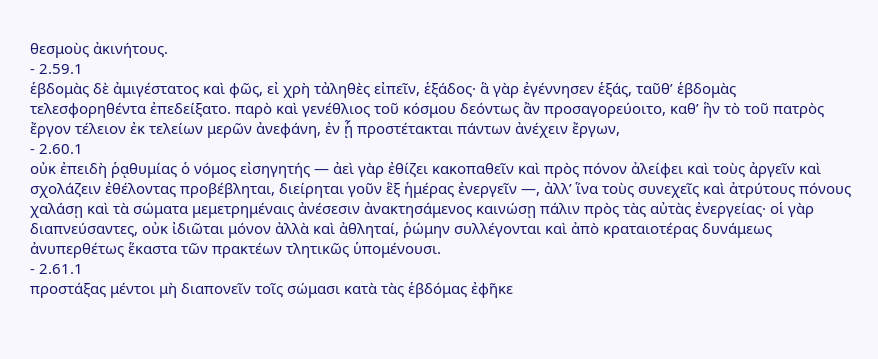θεσμοὺς ἀκινήτους.
- 2.59.1
ἑβδομὰς δὲ ἀμιγέστατος καὶ φῶς, εἰ χρὴ τἀληθὲς εἰπεῖν, ἑξάδος· ἃ γὰρ ἐγέννησεν ἑξάς, ταῦθ’ ἑβδομὰς τελεσφορηθέντα ἐπεδείξατο. παρὸ καὶ γενέθλιος τοῦ κόσμου δεόντως ἂν προσαγορεύοιτο, καθ’ ἣν τὸ τοῦ πατρὸς ἔργον τέλειον ἐκ τελείων μερῶν ἀνεφάνη, ἐν ᾗ προστέτακται πάντων ἀνέχειν ἔργων,
- 2.60.1
οὐκ ἐπειδὴ ῥᾳθυμίας ὁ νόμος εἰσηγητής — ἀεὶ γὰρ ἐθίζει κακοπαθεῖν καὶ πρὸς πόνον ἀλείφει καὶ τοὺς ἀργεῖν καὶ σχολάζειν ἐθέλοντας προβέβληται, διείρηται γοῦν ἓξ ἡμέρας ἐνεργεῖν —, ἀλλ’ ἵνα τοὺς συνεχεῖς καὶ ἀτρύτους πόνους χαλάσῃ καὶ τὰ σώματα μεμετρημέναις ἀνέσεσιν ἀνακτησάμενος καινώσῃ πάλιν πρὸς τὰς αὐτὰς ἐνεργείας· οἱ γὰρ διαπνεύσαντες, οὐκ ἰδιῶται μόνον ἀλλὰ καὶ ἀθληταί, ῥώμην συλλέγονται καὶ ἀπὸ κραταιοτέρας δυνάμεως ἀνυπερθέτως ἕκαστα τῶν πρακτέων τλητικῶς ὑπομένουσι.
- 2.61.1
προστάξας μέντοι μὴ διαπονεῖν τοῖς σώμασι κατὰ τὰς ἑβδόμας ἐφῆκε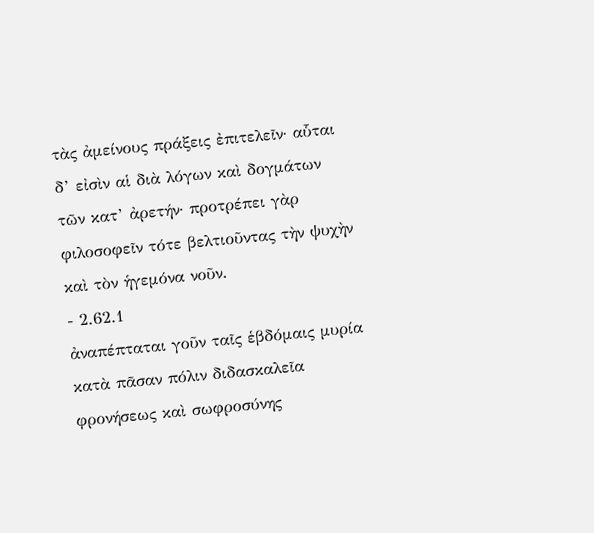τὰς ἀμείνους πράξεις ἐπιτελεῖν· αὗται δ’ εἰσὶν αἱ διὰ λόγων καὶ δογμάτων τῶν κατ’ ἀρετήν· προτρέπει γὰρ φιλοσοφεῖν τότε βελτιοῦντας τὴν ψυχὴν καὶ τὸν ἡγεμόνα νοῦν.
- 2.62.1
ἀναπέπταται γοῦν ταῖς ἑβδόμαις μυρία κατὰ πᾶσαν πόλιν διδασκαλεῖα φρονήσεως καὶ σωφροσύνης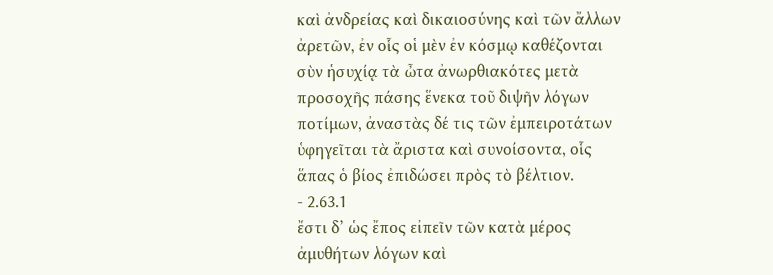καὶ ἀνδρείας καὶ δικαιοσύνης καὶ τῶν ἄλλων ἀρετῶν, ἐν οἷς οἱ μὲν ἐν κόσμῳ καθέζονται σὺν ἡσυχίᾳ τὰ ὦτα ἀνωρθιακότες μετὰ προσοχῆς πάσης ἕνεκα τοῦ διψῆν λόγων ποτίμων, ἀναστὰς δέ τις τῶν ἐμπειροτάτων ὑφηγεῖται τὰ ἄριστα καὶ συνοίσοντα, οἷς ἅπας ὁ βίος ἐπιδώσει πρὸς τὸ βέλτιον.
- 2.63.1
ἔστι δ’ ὡς ἔπος εἰπεῖν τῶν κατὰ μέρος ἀμυθήτων λόγων καὶ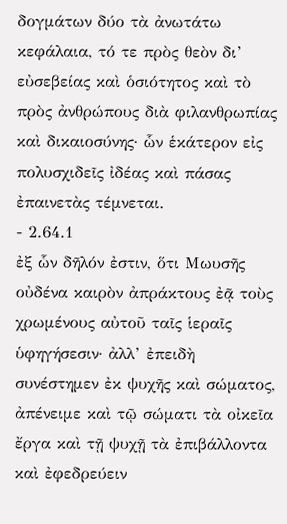δογμάτων δύο τὰ ἀνωτάτω κεφάλαια, τό τε πρὸς θεὸν δι’ εὐσεβείας καὶ ὁσιότητος καὶ τὸ πρὸς ἀνθρώπους διὰ φιλανθρωπίας καὶ δικαιοσύνης· ὧν ἑκάτερον εἰς πολυσχιδεῖς ἰδέας καὶ πάσας ἐπαινετὰς τέμνεται.
- 2.64.1
ἐξ ὧν δῆλόν ἐστιν, ὅτι Μωυσῆς οὐδένα καιρὸν ἀπράκτους ἐᾷ τοὺς χρωμένους αὐτοῦ ταῖς ἱεραῖς ὑφηγήσεσιν· ἀλλ’ ἐπειδὴ συνέστημεν ἐκ ψυχῆς καὶ σώματος, ἀπένειμε καὶ τῷ σώματι τὰ οἰκεῖα ἔργα καὶ τῇ ψυχῇ τὰ ἐπιβάλλοντα καὶ ἐφεδρεύειν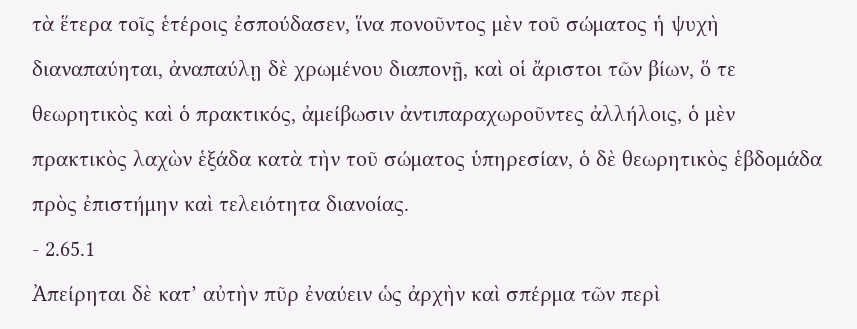τὰ ἕτερα τοῖς ἑτέροις ἐσπούδασεν, ἵνα πονοῦντος μὲν τοῦ σώματος ἡ ψυχὴ διαναπαύηται, ἀναπαύλῃ δὲ χρωμένου διαπονῇ, καὶ οἱ ἄριστοι τῶν βίων, ὅ τε θεωρητικὸς καὶ ὁ πρακτικός, ἀμείβωσιν ἀντιπαραχωροῦντες ἀλλήλοις, ὁ μὲν πρακτικὸς λαχὼν ἑξάδα κατὰ τὴν τοῦ σώματος ὑπηρεσίαν, ὁ δὲ θεωρητικὸς ἑβδομάδα πρὸς ἐπιστήμην καὶ τελειότητα διανοίας.
- 2.65.1
Ἀπείρηται δὲ κατ’ αὐτὴν πῦρ ἐναύειν ὡς ἀρχὴν καὶ σπέρμα τῶν περὶ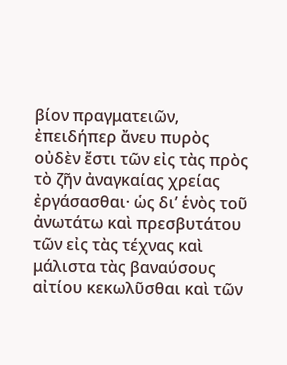βίον πραγματειῶν, ἐπειδήπερ ἄνευ πυρὸς οὐδὲν ἔστι τῶν εἰς τὰς πρὸς τὸ ζῆν ἀναγκαίας χρείας ἐργάσασθαι· ὡς δι’ ἑνὸς τοῦ ἀνωτάτω καὶ πρεσβυτάτου τῶν εἰς τὰς τέχνας καὶ μάλιστα τὰς βαναύσους αἰτίου κεκωλῦσθαι καὶ τῶν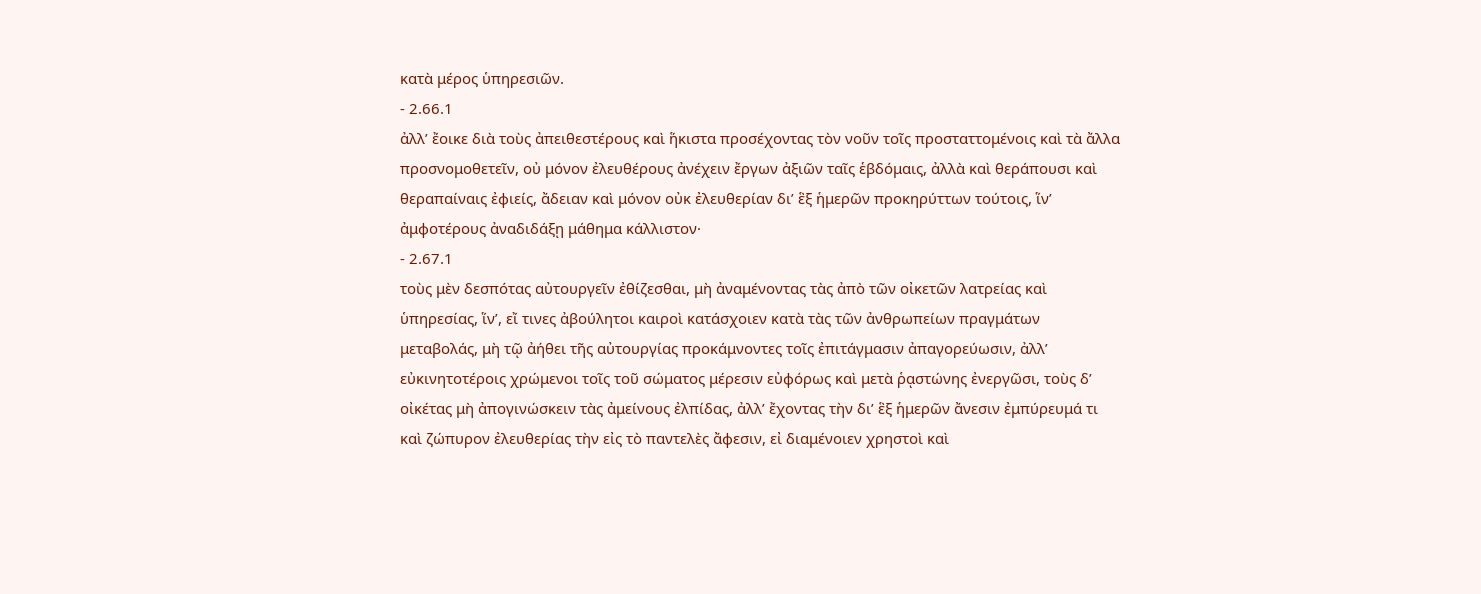κατὰ μέρος ὑπηρεσιῶν.
- 2.66.1
ἀλλ’ ἔοικε διὰ τοὺς ἀπειθεστέρους καὶ ἥκιστα προσέχοντας τὸν νοῦν τοῖς προσταττομένοις καὶ τὰ ἄλλα προσνομοθετεῖν, οὐ μόνον ἐλευθέρους ἀνέχειν ἔργων ἀξιῶν ταῖς ἑβδόμαις, ἀλλὰ καὶ θεράπουσι καὶ θεραπαίναις ἐφιείς, ἄδειαν καὶ μόνον οὐκ ἐλευθερίαν δι’ ἓξ ἡμερῶν προκηρύττων τούτοις, ἵν’ ἀμφοτέρους ἀναδιδάξῃ μάθημα κάλλιστον·
- 2.67.1
τοὺς μὲν δεσπότας αὐτουργεῖν ἐθίζεσθαι, μὴ ἀναμένοντας τὰς ἀπὸ τῶν οἰκετῶν λατρείας καὶ ὑπηρεσίας, ἵν’, εἴ τινες ἀβούλητοι καιροὶ κατάσχοιεν κατὰ τὰς τῶν ἀνθρωπείων πραγμάτων μεταβολάς, μὴ τῷ ἀήθει τῆς αὐτουργίας προκάμνοντες τοῖς ἐπιτάγμασιν ἀπαγορεύωσιν, ἀλλ’ εὐκινητοτέροις χρώμενοι τοῖς τοῦ σώματος μέρεσιν εὐφόρως καὶ μετὰ ῥᾳστώνης ἐνεργῶσι, τοὺς δ’ οἰκέτας μὴ ἀπογινώσκειν τὰς ἀμείνους ἐλπίδας, ἀλλ’ ἔχοντας τὴν δι’ ἓξ ἡμερῶν ἄνεσιν ἐμπύρευμά τι καὶ ζώπυρον ἐλευθερίας τὴν εἰς τὸ παντελὲς ἄφεσιν, εἰ διαμένοιεν χρηστοὶ καὶ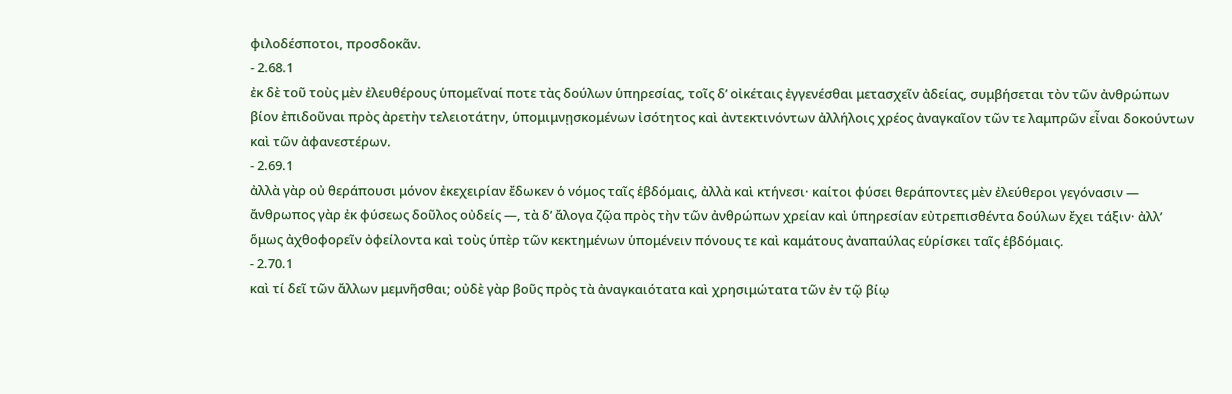φιλοδέσποτοι, προσδοκᾶν.
- 2.68.1
ἐκ δὲ τοῦ τοὺς μὲν ἐλευθέρους ὑπομεῖναί ποτε τὰς δούλων ὑπηρεσίας, τοῖς δ’ οἰκέταις ἐγγενέσθαι μετασχεῖν ἀδείας, συμβήσεται τὸν τῶν ἀνθρώπων βίον ἐπιδοῦναι πρὸς ἀρετὴν τελειοτάτην, ὑπομιμνῃσκομένων ἰσότητος καὶ ἀντεκτινόντων ἀλλήλοις χρέος ἀναγκαῖον τῶν τε λαμπρῶν εἶναι δοκούντων καὶ τῶν ἀφανεστέρων.
- 2.69.1
ἀλλὰ γὰρ οὐ θεράπουσι μόνον ἐκεχειρίαν ἔδωκεν ὁ νόμος ταῖς ἑβδόμαις, ἀλλὰ καὶ κτήνεσι· καίτοι φύσει θεράποντες μὲν ἐλεύθεροι γεγόνασιν — ἄνθρωπος γὰρ ἐκ φύσεως δοῦλος οὐδείς —, τὰ δ’ ἄλογα ζῷα πρὸς τὴν τῶν ἀνθρώπων χρείαν καὶ ὑπηρεσίαν εὐτρεπισθέντα δούλων ἔχει τάξιν· ἀλλ’ ὅμως ἀχθοφορεῖν ὀφείλοντα καὶ τοὺς ὑπὲρ τῶν κεκτημένων ὑπομένειν πόνους τε καὶ καμάτους ἀναπαύλας εὑρίσκει ταῖς ἑβδόμαις.
- 2.70.1
καὶ τί δεῖ τῶν ἄλλων μεμνῆσθαι; οὐδὲ γὰρ βοῦς πρὸς τὰ ἀναγκαιότατα καὶ χρησιμώτατα τῶν ἐν τῷ βίῳ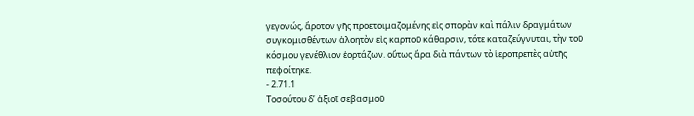γεγονώς, ἄροτον γῆς προετοιμαζομένης εἰς σπορὰν καὶ πάλιν δραγμάτων συγκομισθέντων ἀλοητὸν εἰς καρποῦ κάθαρσιν, τότε καταζεύγνυται, τὴν τοῦ κόσμου γενέθλιον ἑορτάζων. οὕτως ἄρα διὰ πάντων τὸ ἱεροπρεπὲς αὐτῆς πεφοίτηκε.
- 2.71.1
Τοσούτου δ’ ἀξιοῖ σεβασμοῦ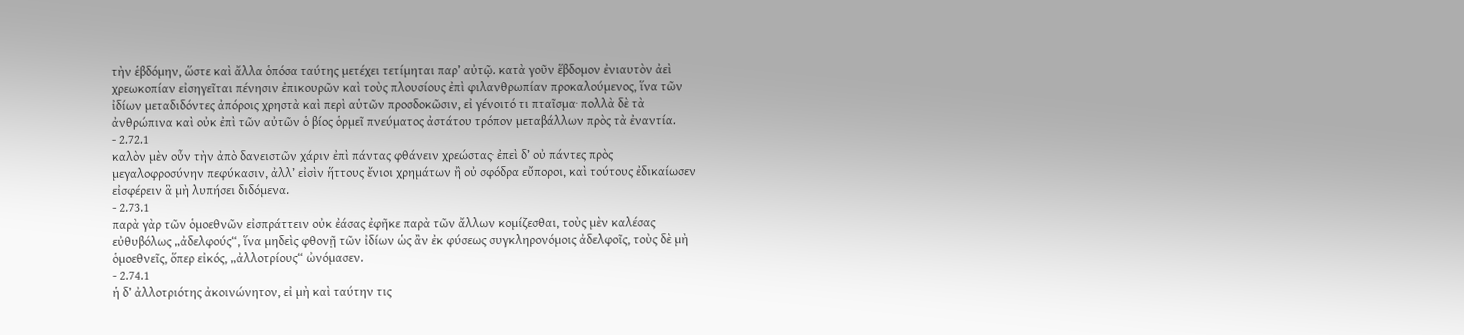τὴν ἑβδόμην, ὥστε καὶ ἄλλα ὁπόσα ταύτης μετέχει τετίμηται παρ’ αὐτῷ. κατὰ γοῦν ἕβδομον ἐνιαυτὸν ἀεὶ χρεωκοπίαν εἰσηγεῖται πένησιν ἐπικουρῶν καὶ τοὺς πλουσίους ἐπὶ φιλανθρωπίαν προκαλούμενος, ἵνα τῶν ἰδίων μεταδιδόντες ἀπόροις χρηστὰ καὶ περὶ αὑτῶν προσδοκῶσιν, εἰ γένοιτό τι πταῖσμα· πολλὰ δὲ τὰ ἀνθρώπινα καὶ οὐκ ἐπὶ τῶν αὐτῶν ὁ βίος ὁρμεῖ πνεύματος ἀστάτου τρόπον μεταβάλλων πρὸς τὰ ἐναντία.
- 2.72.1
καλὸν μὲν οὖν τὴν ἀπὸ δανειστῶν χάριν ἐπὶ πάντας φθάνειν χρεώστας· ἐπεὶ δ’ οὐ πάντες πρὸς μεγαλοφροσύνην πεφύκασιν, ἀλλ’ εἰσὶν ἥττους ἔνιοι χρημάτων ἢ οὐ σφόδρα εὔποροι, καὶ τούτους ἐδικαίωσεν εἰσφέρειν ἃ μὴ λυπήσει διδόμενα.
- 2.73.1
παρὰ γὰρ τῶν ὁμοεθνῶν εἰσπράττειν οὐκ ἐάσας ἐφῆκε παρὰ τῶν ἄλλων κομίζεσθαι, τοὺς μὲν καλέσας εὐθυβόλως „ἀδελφούς“, ἵνα μηδεὶς φθονῇ τῶν ἰδίων ὡς ἂν ἐκ φύσεως συγκληρονόμοις ἀδελφοῖς, τοὺς δὲ μὴ ὁμοεθνεῖς, ὅπερ εἰκός, „ἀλλοτρίους“ ὠνόμασεν.
- 2.74.1
ἡ δ’ ἀλλοτριότης ἀκοινώνητον, εἰ μὴ καὶ ταύτην τις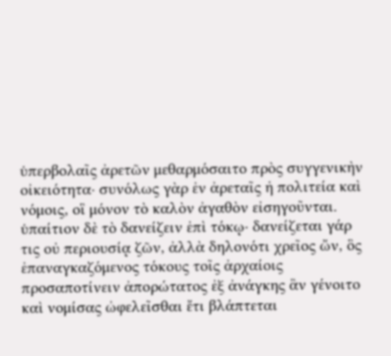ὑπερβολαῖς ἀρετῶν μεθαρμόσαιτο πρὸς συγγενικὴν οἰκειότητα· συνόλως γὰρ ἐν ἀρεταῖς ἡ πολιτεία καὶ νόμοις, οἳ μόνον τὸ καλὸν ἀγαθὸν εἰσηγοῦνται. ὑπαίτιον δὲ τὸ δανείζειν ἐπὶ τόκῳ· δανείζεται γάρ τις οὐ περιουσίᾳ ζῶν, ἀλλὰ δηλονότι χρεῖος ὤν, ὃς ἐπαναγκαζόμενος τόκους τοῖς ἀρχαίοις προσαποτίνειν ἀπορώτατος ἐξ ἀνάγκης ἂν γένοιτο καὶ νομίσας ὠφελεῖσθαι ἔτι βλάπτεται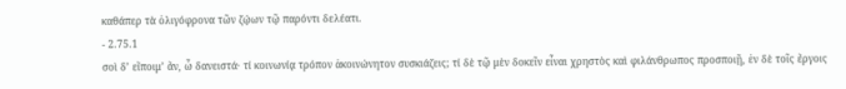καθάπερ τὰ ὀλιγόφρονα τῶν ζῴων τῷ παρόντι δελέατι.
- 2.75.1
σοὶ δ’ εἴποιμ’ ἄν, ὦ δανειστά· τί κοινωνίᾳ τρόπον ἀκοινώνητον συσκιάζεις; τί δὲ τῷ μὲν δοκεῖν εἶναι χρηστὸς καὶ φιλάνθρωπος προσποιῇ, ἐν δὲ τοῖς ἔργοις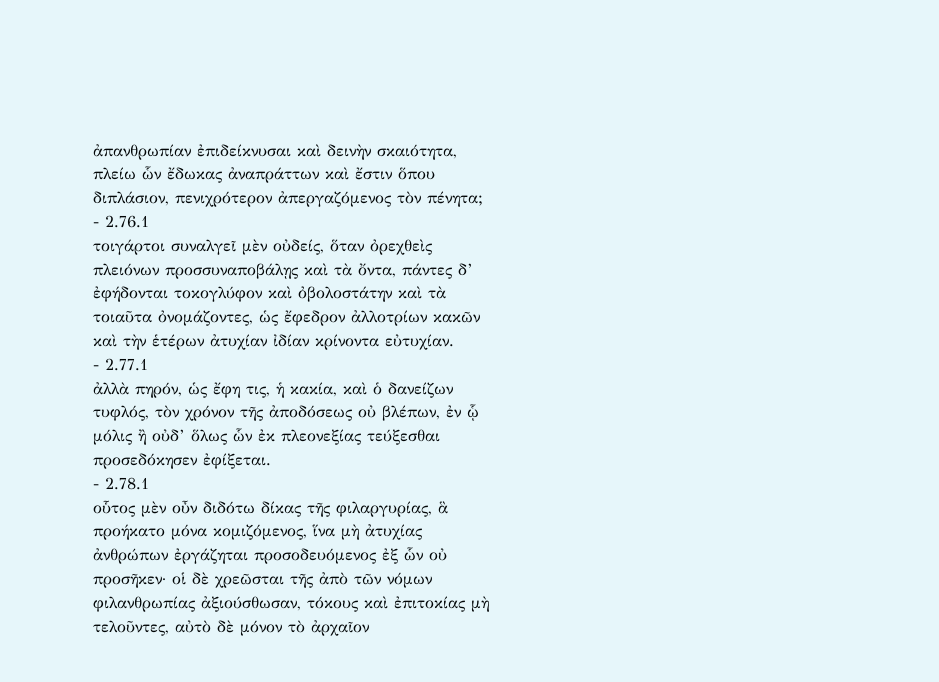ἀπανθρωπίαν ἐπιδείκνυσαι καὶ δεινὴν σκαιότητα, πλείω ὧν ἔδωκας ἀναπράττων καὶ ἔστιν ὅπου διπλάσιον, πενιχρότερον ἀπεργαζόμενος τὸν πένητα;
- 2.76.1
τοιγάρτοι συναλγεῖ μὲν οὐδείς, ὅταν ὀρεχθεὶς πλειόνων προσσυναποβάλῃς καὶ τὰ ὄντα, πάντες δ’ ἐφήδονται τοκογλύφον καὶ ὀβολοστάτην καὶ τὰ τοιαῦτα ὀνομάζοντες, ὡς ἔφεδρον ἀλλοτρίων κακῶν καὶ τὴν ἑτέρων ἀτυχίαν ἰδίαν κρίνοντα εὐτυχίαν.
- 2.77.1
ἀλλὰ πηρόν, ὡς ἔφη τις, ἡ κακία, καὶ ὁ δανείζων τυφλός, τὸν χρόνον τῆς ἀποδόσεως οὐ βλέπων, ἐν ᾧ μόλις ἢ οὐδ’ ὅλως ὧν ἐκ πλεονεξίας τεύξεσθαι προσεδόκησεν ἐφίξεται.
- 2.78.1
οὗτος μὲν οὖν διδότω δίκας τῆς φιλαργυρίας, ἃ προήκατο μόνα κομιζόμενος, ἵνα μὴ ἀτυχίας ἀνθρώπων ἐργάζηται προσοδευόμενος ἐξ ὧν οὐ προσῆκεν· οἱ δὲ χρεῶσται τῆς ἀπὸ τῶν νόμων φιλανθρωπίας ἀξιούσθωσαν, τόκους καὶ ἐπιτοκίας μὴ τελοῦντες, αὐτὸ δὲ μόνον τὸ ἀρχαῖον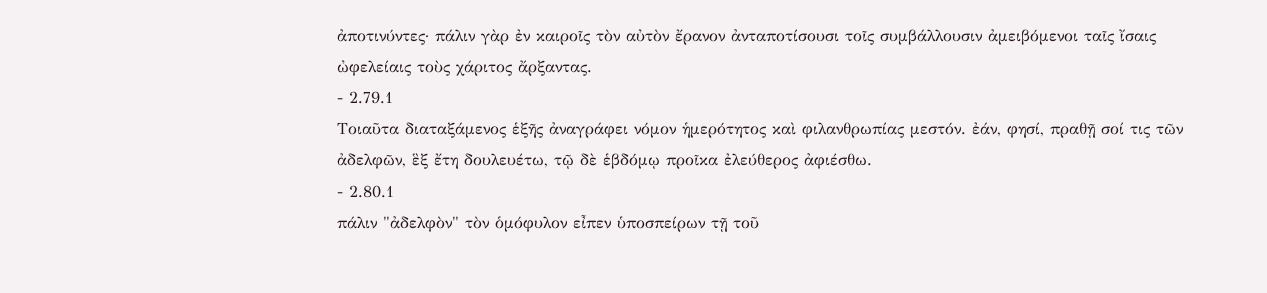ἀποτινύντες· πάλιν γὰρ ἐν καιροῖς τὸν αὐτὸν ἔρανον ἀνταποτίσουσι τοῖς συμβάλλουσιν ἀμειβόμενοι ταῖς ἴσαις ὠφελείαις τοὺς χάριτος ἄρξαντας.
- 2.79.1
Τοιαῦτα διαταξάμενος ἑξῆς ἀναγράφει νόμον ἡμερότητος καὶ φιλανθρωπίας μεστόν. ἐάν, φησί, πραθῇ σοί τις τῶν ἀδελφῶν, ἓξ ἔτη δουλευέτω, τῷ δὲ ἑβδόμῳ προῖκα ἐλεύθερος ἀφιέσθω.
- 2.80.1
πάλιν "ἀδελφὸν" τὸν ὁμόφυλον εἶπεν ὑποσπείρων τῇ τοῦ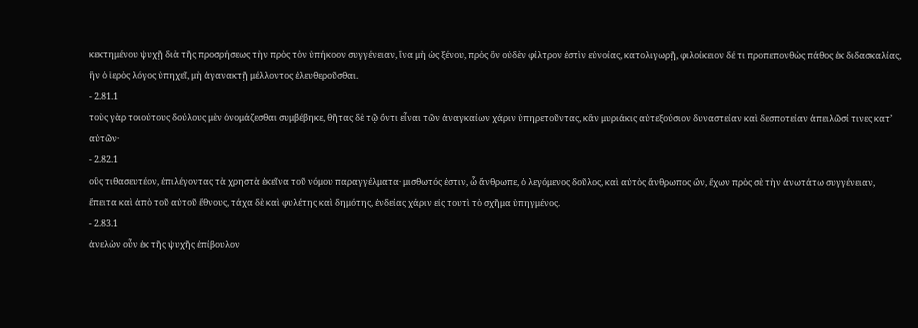κεκτημένου ψυχῇ διὰ τῆς προσρήσεως τὴν πρὸς τὸν ὑπήκοον συγγένειαν, ἵνα μὴ ὡς ξένου, πρὸς ὃν οὐδὲν φίλτρον ἐστὶν εὐνοίας, κατολιγωρῇ, φιλοίκειον δέ τι προπεπονθὼς πάθος ἐκ διδασκαλίας, ἣν ὁ ἱερὸς λόγος ὑπηχεῖ, μὴ ἀγανακτῇ μέλλοντος ἐλευθεροῦσθαι.
- 2.81.1
τοὺς γὰρ τοιούτους δούλους μὲν ὀνομάζεσθαι συμβέβηκε, θῆτας δὲ τῷ ὄντι εἶναι τῶν ἀναγκαίων χάριν ὑπηρετοῦντας, κἂν μυριάκις αὐτεξούσιον δυναστείαν καὶ δεσποτείαν ἀπειλῶσί τινες κατ’ αὐτῶν·
- 2.82.1
οὓς τιθασευτέον, ἐπιλέγοντας τὰ χρηστὰ ἐκεῖνα τοῦ νόμου παραγγέλματα· μισθωτός ἐστιν, ὦ ἄνθρωπε, ὁ λεγόμενος δοῦλος, καὶ αὐτὸς ἄνθρωπος ὤν, ἔχων πρὸς σὲ τὴν ἀνωτάτω συγγένειαν, ἔπειτα καὶ ἀπὸ τοῦ αὐτοῦ ἔθνους, τάχα δὲ καὶ φυλέτης καὶ δημότης, ἐνδείας χάριν εἰς τουτὶ τὸ σχῆμα ὑπηγμένος.
- 2.83.1
ἀνελὼν οὖν ἐκ τῆς ψυχῆς ἐπίβουλον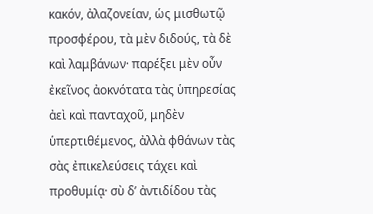κακόν, ἀλαζονείαν, ὡς μισθωτῷ προσφέρου, τὰ μὲν διδούς, τὰ δὲ καὶ λαμβάνων· παρέξει μὲν οὖν ἐκεῖνος ἀοκνότατα τὰς ὑπηρεσίας ἀεὶ καὶ πανταχοῦ, μηδὲν ὑπερτιθέμενος, ἀλλὰ φθάνων τὰς σὰς ἐπικελεύσεις τάχει καὶ προθυμίᾳ· σὺ δ’ ἀντιδίδου τὰς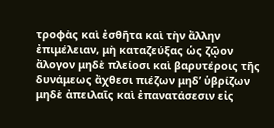τροφὰς καὶ ἐσθῆτα καὶ τὴν ἄλλην ἐπιμέλειαν, μὴ καταζεύξας ὡς ζῷον ἄλογον μηδὲ πλείοσι καὶ βαρυτέροις τῆς δυνάμεως ἄχθεσι πιέζων μηδ’ ὑβρίζων μηδὲ ἀπειλαῖς καὶ ἐπανατάσεσιν εἰς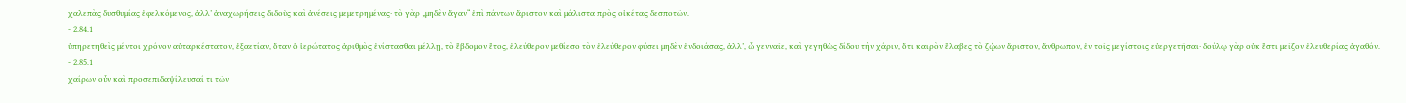χαλεπὰς δυσθυμίας ἐφελκόμενος, ἀλλ’ ἀναχωρήσεις διδοὺς καὶ ἀνέσεις μεμετρημένας· τὸ γὰρ „μηδὲν ἄγαν“ ἐπὶ πάντων ἄριστον καὶ μάλιστα πρὸς οἰκέτας δεσποτῶν.
- 2.84.1
ὑπηρετηθεὶς μέντοι χρόνον αὐταρκέστατον, ἑξαετίαν, ὅταν ὁ ἱερώτατος ἀριθμὸς ἐνίστασθαι μέλλῃ, τὸ ἕβδομον ἔτος, ἐλεύθερον μεθίεσο τὸν ἐλεύθερον φύσει μηδὲν ἐνδοιάσας, ἀλλ’, ὦ γενναῖε, καὶ γεγηθὼς δίδου τὴν χάριν, ὅτι καιρὸν ἔλαβες τὸ ζῴων ἄριστον, ἄνθρωπον, ἐν τοῖς μεγίστοις εὐεργετῆσαι· δούλῳ γὰρ οὐκ ἔστι μεῖζον ἐλευθερίας ἀγαθόν.
- 2.85.1
χαίρων οὖν καὶ προσεπιδαψίλευσαί τι τῶν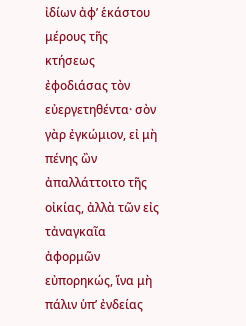ἰδίων ἀφ’ ἑκάστου μέρους τῆς κτήσεως ἐφοδιάσας τὸν εὐεργετηθέντα· σὸν γὰρ ἐγκώμιον, εἰ μὴ πένης ὢν ἀπαλλάττοιτο τῆς οἰκίας, ἀλλὰ τῶν εἰς τἀναγκαῖα ἀφορμῶν εὐπορηκώς, ἵνα μὴ πάλιν ὑπ’ ἐνδείας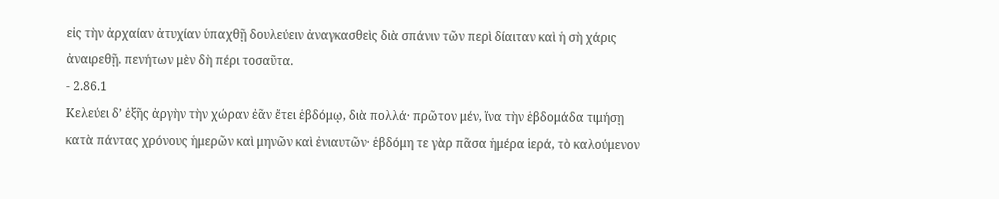εἰς τὴν ἀρχαίαν ἀτυχίαν ὑπαχθῇ δουλεύειν ἀναγκασθεὶς διὰ σπάνιν τῶν περὶ δίαιταν καὶ ἡ σὴ χάρις ἀναιρεθῇ. πενήτων μὲν δὴ πέρι τοσαῦτα.
- 2.86.1
Κελεύει δ’ ἑξῆς ἀργὴν τὴν χώραν ἐᾶν ἔτει ἑβδόμῳ, διὰ πολλά· πρῶτον μέν, ἵνα τὴν ἑβδομάδα τιμήσῃ κατὰ πάντας χρόνους ἡμερῶν καὶ μηνῶν καὶ ἐνιαυτῶν· ἑβδόμη τε γὰρ πᾶσα ἡμέρα ἱερά, τὸ καλούμενον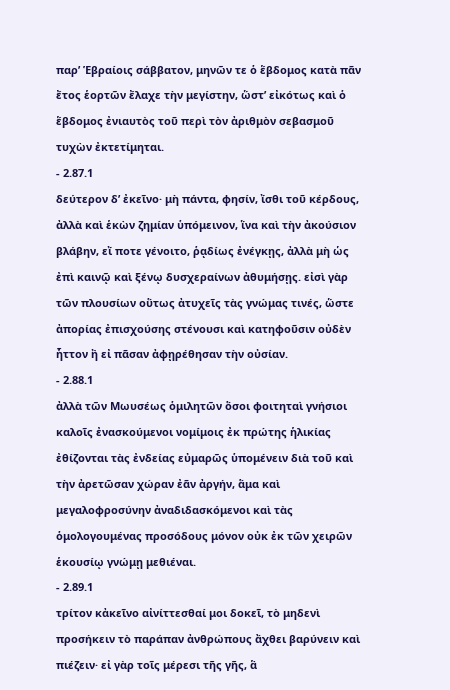παρ’ Ἑβραίοις σάββατον, μηνῶν τε ὁ ἕβδομος κατὰ πᾶν ἔτος ἑορτῶν ἔλαχε τὴν μεγίστην, ὥστ’ εἰκότως καὶ ὁ ἕβδομος ἐνιαυτὸς τοῦ περὶ τὸν ἀριθμὸν σεβασμοῦ τυχὼν ἐκτετίμηται.
- 2.87.1
δεύτερον δ’ ἐκεῖνο· μὴ πάντα, φησίν, ἴσθι τοῦ κέρδους, ἀλλὰ καὶ ἑκὼν ζημίαν ὑπόμεινον, ἵνα καὶ τὴν ἀκούσιον βλάβην, εἴ ποτε γένοιτο, ῥᾳδίως ἐνέγκῃς, ἀλλὰ μὴ ὡς ἐπὶ καινῷ καὶ ξένῳ δυσχεραίνων ἀθυμήσῃς. εἰσὶ γὰρ τῶν πλουσίων οὕτως ἀτυχεῖς τὰς γνώμας τινές, ὥστε ἀπορίας ἐπισχούσης στένουσι καὶ κατηφοῦσιν οὐδὲν ἧττον ἢ εἰ πᾶσαν ἀφῃρέθησαν τὴν οὐσίαν.
- 2.88.1
ἀλλὰ τῶν Μωυσέως ὁμιλητῶν ὅσοι φοιτηταὶ γνήσιοι καλοῖς ἐνασκούμενοι νομίμοις ἐκ πρώτης ἡλικίας ἐθίζονται τὰς ἐνδείας εὐμαρῶς ὑπομένειν διὰ τοῦ καὶ τὴν ἀρετῶσαν χώραν ἐᾶν ἀργήν, ἅμα καὶ μεγαλοφροσύνην ἀναδιδασκόμενοι καὶ τὰς ὁμολογουμένας προσόδους μόνον οὐκ ἐκ τῶν χειρῶν ἑκουσίῳ γνώμῃ μεθιέναι.
- 2.89.1
τρίτον κἀκεῖνο αἰνίττεσθαί μοι δοκεῖ, τὸ μηδενὶ προσήκειν τὸ παράπαν ἀνθρώπους ἄχθει βαρύνειν καὶ πιέζειν· εἰ γὰρ τοῖς μέρεσι τῆς γῆς, ἃ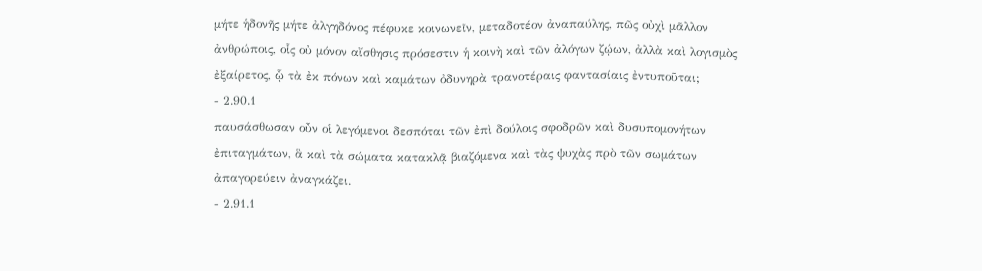μήτε ἡδονῆς μήτε ἀλγηδόνος πέφυκε κοινωνεῖν, μεταδοτέον ἀναπαύλης, πῶς οὐχὶ μᾶλλον ἀνθρώποις, οἷς οὐ μόνον αἴσθησις πρόσεστιν ἡ κοινὴ καὶ τῶν ἀλόγων ζῴων, ἀλλὰ καὶ λογισμὸς ἐξαίρετος, ᾧ τὰ ἐκ πόνων καὶ καμάτων ὀδυνηρὰ τρανοτέραις φαντασίαις ἐντυποῦται;
- 2.90.1
παυσάσθωσαν οὖν οἱ λεγόμενοι δεσπόται τῶν ἐπὶ δούλοις σφοδρῶν καὶ δυσυπομονήτων ἐπιταγμάτων, ἃ καὶ τὰ σώματα κατακλᾷ βιαζόμενα καὶ τὰς ψυχὰς πρὸ τῶν σωμάτων ἀπαγορεύειν ἀναγκάζει.
- 2.91.1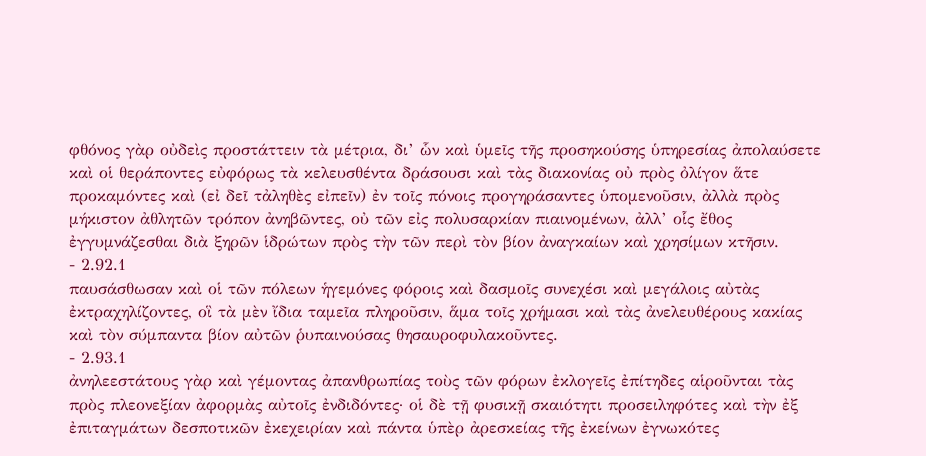φθόνος γὰρ οὐδεὶς προστάττειν τὰ μέτρια, δι’ ὧν καὶ ὑμεῖς τῆς προσηκούσης ὑπηρεσίας ἀπολαύσετε καὶ οἱ θεράποντες εὐφόρως τὰ κελευσθέντα δράσουσι καὶ τὰς διακονίας οὐ πρὸς ὀλίγον ἅτε προκαμόντες καὶ (εἰ δεῖ τἀληθὲς εἰπεῖν) ἐν τοῖς πόνοις προγηράσαντες ὑπομενοῦσιν, ἀλλὰ πρὸς μήκιστον ἀθλητῶν τρόπον ἀνηβῶντες, οὐ τῶν εἰς πολυσαρκίαν πιαινομένων, ἀλλ’ οἷς ἔθος ἐγγυμνάζεσθαι διὰ ξηρῶν ἱδρώτων πρὸς τὴν τῶν περὶ τὸν βίον ἀναγκαίων καὶ χρησίμων κτῆσιν.
- 2.92.1
παυσάσθωσαν καὶ οἱ τῶν πόλεων ἡγεμόνες φόροις καὶ δασμοῖς συνεχέσι καὶ μεγάλοις αὐτὰς ἐκτραχηλίζοντες, οἳ τὰ μὲν ἴδια ταμεῖα πληροῦσιν, ἅμα τοῖς χρήμασι καὶ τὰς ἀνελευθέρους κακίας καὶ τὸν σύμπαντα βίον αὐτῶν ῥυπαινούσας θησαυροφυλακοῦντες.
- 2.93.1
ἀνηλεεστάτους γὰρ καὶ γέμοντας ἀπανθρωπίας τοὺς τῶν φόρων ἐκλογεῖς ἐπίτηδες αἱροῦνται τὰς πρὸς πλεονεξίαν ἀφορμὰς αὐτοῖς ἐνδιδόντες· οἱ δὲ τῇ φυσικῇ σκαιότητι προσειληφότες καὶ τὴν ἐξ ἐπιταγμάτων δεσποτικῶν ἐκεχειρίαν καὶ πάντα ὑπὲρ ἀρεσκείας τῆς ἐκείνων ἐγνωκότες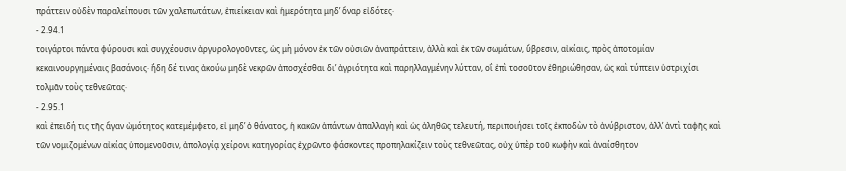πράττειν οὐδὲν παραλείπουσι τῶν χαλεπωτάτων, ἐπιείκειαν καὶ ἡμερότητα μηδ’ ὄναρ εἰδότες·
- 2.94.1
τοιγάρτοι πάντα φύρουσι καὶ συγχέουσιν ἀργυρολογοῦντες, ὡς μὴ μόνον ἐκ τῶν οὐσιῶν ἀναπράττειν, ἀλλὰ καὶ ἐκ τῶν σωμάτων, ὕβρεσιν, αἰκίαις, πρὸς ἀποτομίαν κεκαινουργημέναις βασάνοις· ἤδη δέ τινας ἀκούω μηδὲ νεκρῶν ἀποσχέσθαι δι’ ἀγριότητα καὶ παρηλλαγμένην λύτταν, οἳ ἐπὶ τοσοῦτον ἐθηριώθησαν, ὡς καὶ τύπτειν ὑστριχίσι τολμᾶν τοὺς τεθνεῶτας·
- 2.95.1
καὶ ἐπειδή τις τῆς ἄγαν ὠμότητος κατεμέμφετο, εἰ μηδ’ ὁ θάνατος, ἡ κακῶν ἁπάντων ἀπαλλαγὴ καὶ ὡς ἀληθῶς τελευτή, περιποιήσει τοῖς ἐκποδὼν τὸ ἀνύβριστον, ἀλλ’ ἀντὶ ταφῆς καὶ τῶν νομιζομένων αἰκίας ὑπομενοῦσιν, ἀπολογίᾳ χείρονι κατηγορίας ἐχρῶντο φάσκοντες προπηλακίζειν τοὺς τεθνεῶτας, οὐχ ὑπὲρ τοῦ κωφὴν καὶ ἀναίσθητον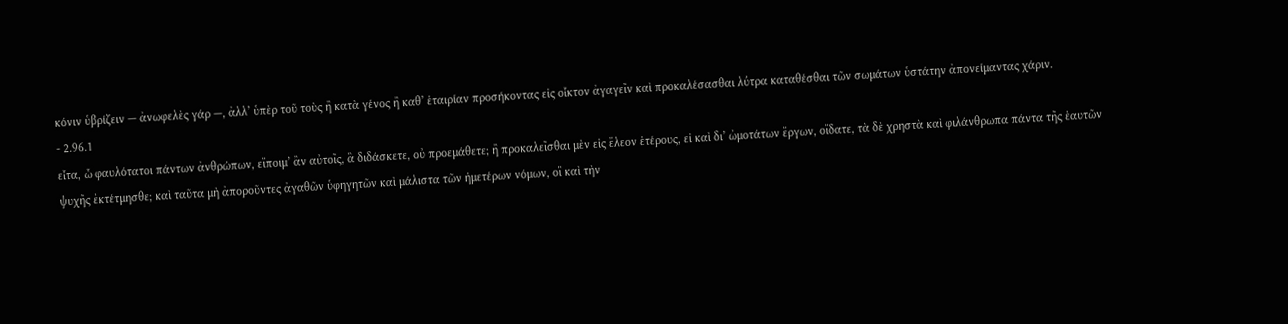κόνιν ὑβρίζειν — ἀνωφελὲς γάρ —, ἀλλ’ ὑπὲρ τοῦ τοὺς ἢ κατὰ γένος ἢ καθ’ ἑταιρίαν προσήκοντας εἰς οἶκτον ἀγαγεῖν καὶ προκαλέσασθαι λύτρα καταθέσθαι τῶν σωμάτων ὑστάτην ἀπονείμαντας χάριν.
- 2.96.1
εἶτα, ὦ φαυλότατοι πάντων ἀνθρώπων, εἴποιμ’ ἂν αὐτοῖς, ἃ διδάσκετε, οὐ προεμάθετε; ἢ προκαλεῖσθαι μὲν εἰς ἔλεον ἑτέρους, εἰ καὶ δι’ ὠμοτάτων ἔργων, οἴδατε, τὰ δὲ χρηστὰ καὶ φιλάνθρωπα πάντα τῆς ἑαυτῶν ψυχῆς ἐκτέτμησθε; καὶ ταῦτα μὴ ἀποροῦντες ἀγαθῶν ὑφηγητῶν καὶ μάλιστα τῶν ἡμετέρων νόμων, οἳ καὶ τὴν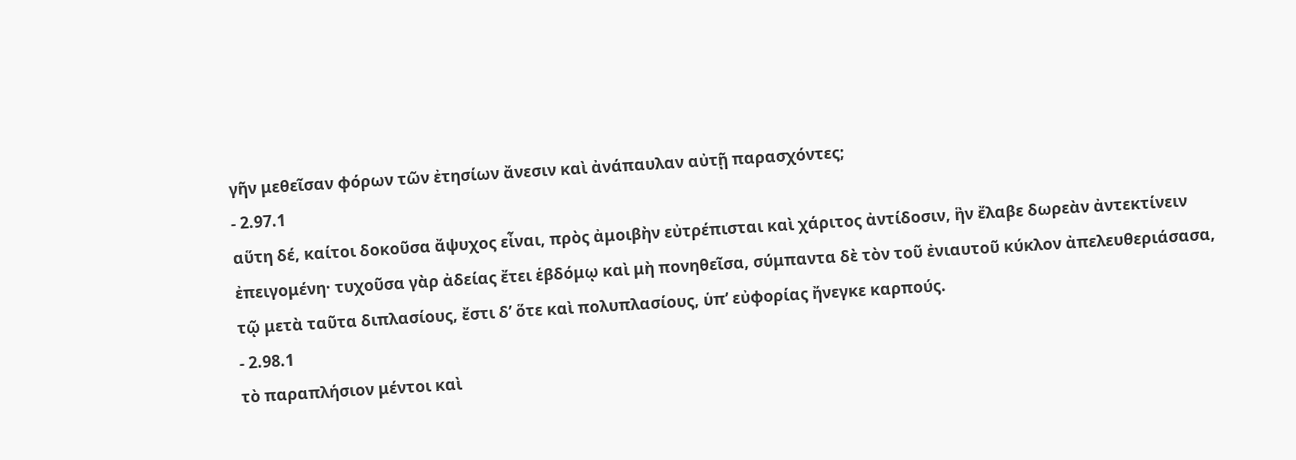γῆν μεθεῖσαν φόρων τῶν ἐτησίων ἄνεσιν καὶ ἀνάπαυλαν αὐτῇ παρασχόντες;
- 2.97.1
αὕτη δέ, καίτοι δοκοῦσα ἄψυχος εἶναι, πρὸς ἀμοιβὴν εὐτρέπισται καὶ χάριτος ἀντίδοσιν, ἣν ἔλαβε δωρεὰν ἀντεκτίνειν ἐπειγομένη· τυχοῦσα γὰρ ἀδείας ἔτει ἑβδόμῳ καὶ μὴ πονηθεῖσα, σύμπαντα δὲ τὸν τοῦ ἐνιαυτοῦ κύκλον ἀπελευθεριάσασα, τῷ μετὰ ταῦτα διπλασίους, ἔστι δ’ ὅτε καὶ πολυπλασίους, ὑπ’ εὐφορίας ἤνεγκε καρπούς.
- 2.98.1
τὸ παραπλήσιον μέντοι καὶ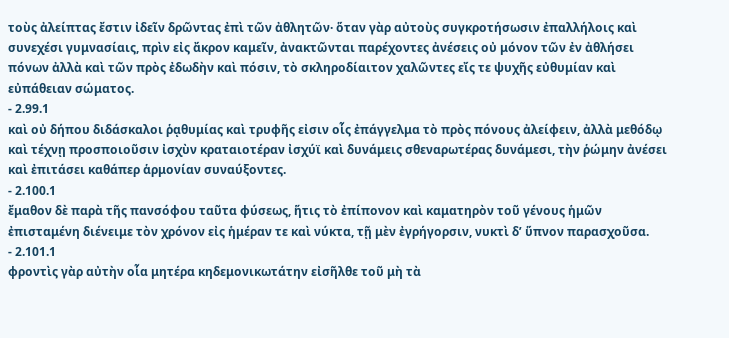τοὺς ἀλείπτας ἔστιν ἰδεῖν δρῶντας ἐπὶ τῶν ἀθλητῶν· ὅταν γὰρ αὐτοὺς συγκροτήσωσιν ἐπαλλήλοις καὶ συνεχέσι γυμνασίαις, πρὶν εἰς ἄκρον καμεῖν, ἀνακτῶνται παρέχοντες ἀνέσεις οὐ μόνον τῶν ἐν ἀθλήσει πόνων ἀλλὰ καὶ τῶν πρὸς ἐδωδὴν καὶ πόσιν, τὸ σκληροδίαιτον χαλῶντες εἴς τε ψυχῆς εὐθυμίαν καὶ εὐπάθειαν σώματος.
- 2.99.1
καὶ οὐ δήπου διδάσκαλοι ῥᾳθυμίας καὶ τρυφῆς εἰσιν οἷς ἐπάγγελμα τὸ πρὸς πόνους ἀλείφειν, ἀλλὰ μεθόδῳ καὶ τέχνῃ προσποιοῦσιν ἰσχὺν κραταιοτέραν ἰσχύϊ καὶ δυνάμεις σθεναρωτέρας δυνάμεσι, τὴν ῥώμην ἀνέσει καὶ ἐπιτάσει καθάπερ ἁρμονίαν συναύξοντες.
- 2.100.1
ἔμαθον δὲ παρὰ τῆς πανσόφου ταῦτα φύσεως, ἥτις τὸ ἐπίπονον καὶ καματηρὸν τοῦ γένους ἡμῶν ἐπισταμένη διένειμε τὸν χρόνον εἰς ἡμέραν τε καὶ νύκτα, τῇ μὲν ἐγρήγορσιν, νυκτὶ δ’ ὕπνον παρασχοῦσα.
- 2.101.1
φροντὶς γὰρ αὐτὴν οἷα μητέρα κηδεμονικωτάτην εἰσῆλθε τοῦ μὴ τὰ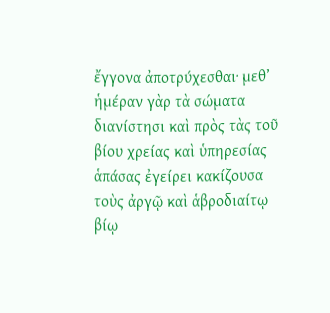ἔγγονα ἀποτρύχεσθαι· μεθ’ ἡμέραν γὰρ τὰ σώματα διανίστησι καὶ πρὸς τὰς τοῦ βίου χρείας καὶ ὑπηρεσίας ἁπάσας ἐγείρει κακίζουσα τοὺς ἀργῷ καὶ ἁβροδιαίτῳ βίῳ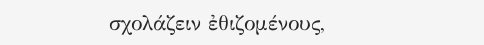σχολάζειν ἐθιζομένους,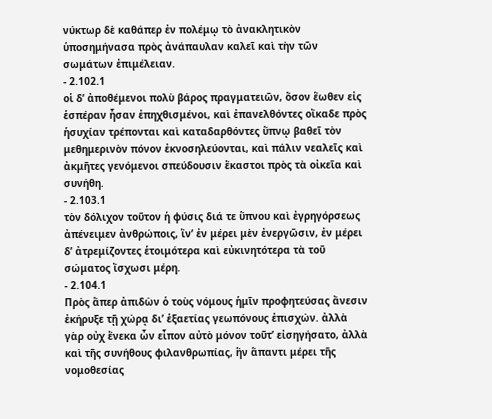νύκτωρ δὲ καθάπερ ἐν πολέμῳ τὸ ἀνακλητικὸν ὑποσημήνασα πρὸς ἀνάπαυλαν καλεῖ καὶ τὴν τῶν σωμάτων ἐπιμέλειαν.
- 2.102.1
οἱ δ’ ἀποθέμενοι πολὺ βάρος πραγματειῶν, ὅσον ἕωθεν εἰς ἑσπέραν ἦσαν ἐπηχθισμένοι, καὶ ἐπανελθόντες οἴκαδε πρὸς ἡσυχίαν τρέπονται καὶ καταδαρθόντες ὕπνῳ βαθεῖ τὸν μεθημερινὸν πόνον ἐκνοσηλεύονται, καὶ πάλιν νεαλεῖς καὶ ἀκμῆτες γενόμενοι σπεύδουσιν ἕκαστοι πρὸς τὰ οἰκεῖα καὶ συνήθη.
- 2.103.1
τὸν δόλιχον τοῦτον ἡ φύσις διά τε ὕπνου καὶ ἐγρηγόρσεως ἀπένειμεν ἀνθρώποις, ἵν’ ἐν μέρει μὲν ἐνεργῶσιν, ἐν μέρει δ’ ἀτρεμίζοντες ἑτοιμότερα καὶ εὐκινητότερα τὰ τοῦ σώματος ἴσχωσι μέρη.
- 2.104.1
Πρὸς ἅπερ ἀπιδὼν ὁ τοὺς νόμους ἡμῖν προφητεύσας ἄνεσιν ἐκήρυξε τῇ χώρᾳ δι’ ἑξαετίας γεωπόνους ἐπισχών. ἀλλὰ γὰρ οὐχ ἕνεκα ὧν εἶπον αὐτὸ μόνον τοῦτ’ εἰσηγήσατο, ἀλλὰ καὶ τῆς συνήθους φιλανθρωπίας, ἣν ἅπαντι μέρει τῆς νομοθεσίας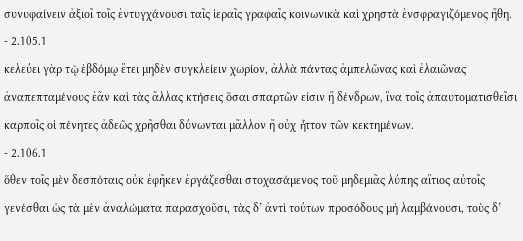συνυφαίνειν ἀξιοῖ τοῖς ἐντυγχάνουσι ταῖς ἱεραῖς γραφαῖς κοινωνικὰ καὶ χρηστὰ ἐνσφραγιζόμενος ἤθη.
- 2.105.1
κελεύει γὰρ τῷ ἑβδόμῳ ἔτει μηδὲν συγκλείειν χωρίον, ἀλλὰ πάντας ἀμπελῶνας καὶ ἐλαιῶνας ἀναπεπταμένους ἐᾶν καὶ τὰς ἄλλας κτήσεις ὅσαι σπαρτῶν εἰσιν ἢ δένδρων, ἵνα τοῖς ἀπαυτοματισθεῖσι καρποῖς οἱ πένητες ἀδεῶς χρῆσθαι δύνωνται μᾶλλον ἢ οὐχ ἧττον τῶν κεκτημένων.
- 2.106.1
ὅθεν τοῖς μὲν δεσπόταις οὐκ ἐφῆκεν ἐργάζεσθαι στοχασάμενος τοῦ μηδεμιᾶς λύπης αἴτιος αὐτοῖς γενέσθαι ὡς τὰ μὲν ἀναλώματα παρασχοῦσι, τὰς δ’ ἀντὶ τούτων προσόδους μὴ λαμβάνουσι, τοὺς δ’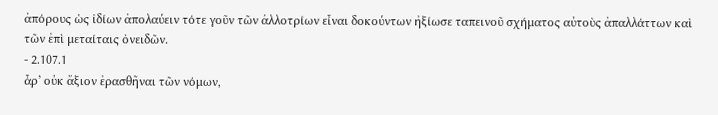ἀπόρους ὡς ἰδίων ἀπολαύειν τότε γοῦν τῶν ἀλλοτρίων εἶναι δοκούντων ἠξίωσε ταπεινοῦ σχήματος αὐτοὺς ἀπαλλάττων καὶ τῶν ἐπὶ μεταίταις ὀνειδῶν.
- 2.107.1
ἆρ’ οὐκ ἄξιον ἐρασθῆναι τῶν νόμων,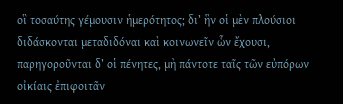οἳ τοσαύτης γέμουσιν ἡμερότητος; δι’ ἣν οἱ μὲν πλούσιοι διδάσκονται μεταδιδόναι καὶ κοινωνεῖν ὧν ἔχουσι, παρηγοροῦνται δ’ οἱ πένητες, μὴ πάντοτε ταῖς τῶν εὐπόρων οἰκίαις ἐπιφοιτᾶν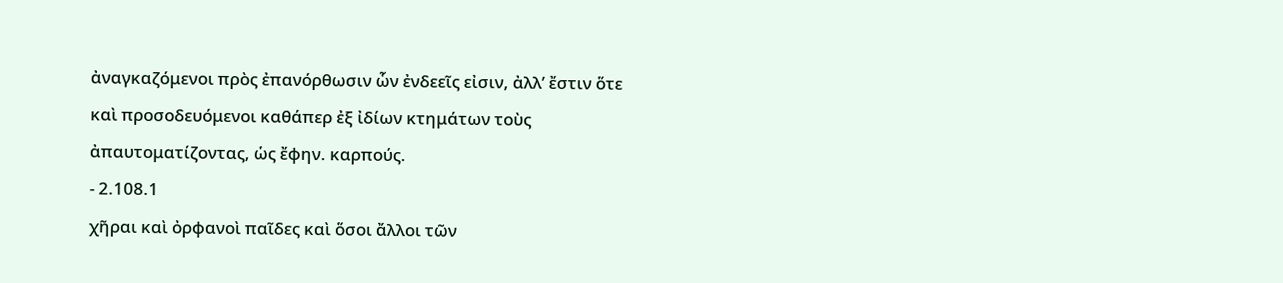ἀναγκαζόμενοι πρὸς ἐπανόρθωσιν ὧν ἐνδεεῖς εἰσιν, ἀλλ’ ἔστιν ὅτε καὶ προσοδευόμενοι καθάπερ ἐξ ἰδίων κτημάτων τοὺς ἀπαυτοματίζοντας, ὡς ἔφην. καρπούς.
- 2.108.1
χῆραι καὶ ὀρφανοὶ παῖδες καὶ ὅσοι ἄλλοι τῶν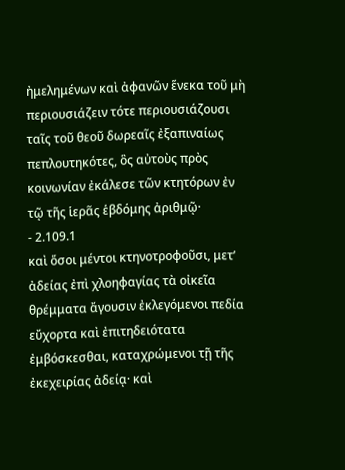ἠμελημένων καὶ ἀφανῶν ἕνεκα τοῦ μὴ περιουσιάζειν τότε περιουσιάζουσι ταῖς τοῦ θεοῦ δωρεαῖς ἐξαπιναίως πεπλουτηκότες, ὃς αὐτοὺς πρὸς κοινωνίαν ἐκάλεσε τῶν κτητόρων ἐν τῷ τῆς ἱερᾶς ἑβδόμης ἀριθμῷ·
- 2.109.1
καὶ ὅσοι μέντοι κτηνοτροφοῦσι, μετ’ ἀδείας ἐπὶ χλοηφαγίας τὰ οἰκεῖα θρέμματα ἄγουσιν ἐκλεγόμενοι πεδία εὔχορτα καὶ ἐπιτηδειότατα ἐμβόσκεσθαι, καταχρώμενοι τῇ τῆς ἐκεχειρίας ἀδείᾳ· καὶ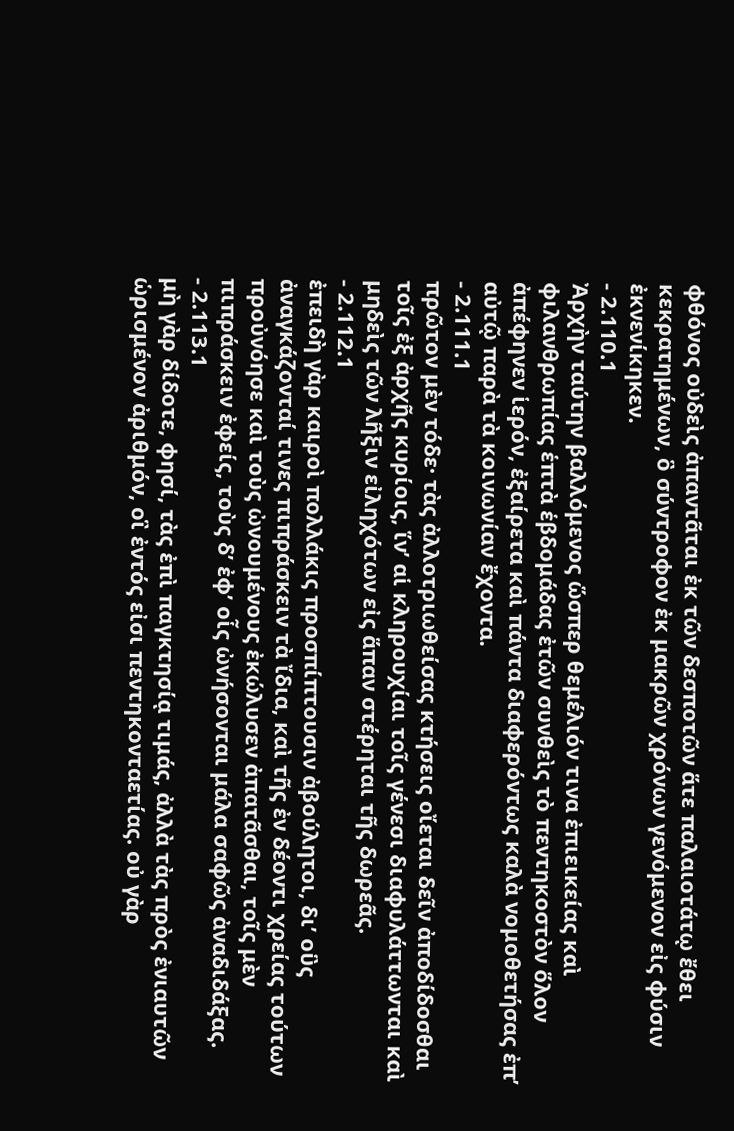φθόνος οὐδεὶς ἀπαντᾶται ἐκ τῶν δεσποτῶν ἅτε παλαιοτάτῳ ἔθει κεκρατημένων, ὃ σύντροφον ἐκ μακρῶν χρόνων γενόμενον εἰς φύσιν ἐκνενίκηκεν.
- 2.110.1
Ἀρχὴν ταύτην βαλλόμενος ὥσπερ θεμέλιόν τινα ἐπιεικείας καὶ φιλανθρωπίας ἑπτὰ ἑβδομάδας ἐτῶν συνθεὶς τὸ πεντηκοστὸν ὅλον ἀπέφηνεν ἱερόν, ἐξαίρετα καὶ πάντα διαφερόντως καλὰ νομοθετήσας ἐπ’ αὐτῷ παρὰ τὰ κοινωνίαν ἔχοντα.
- 2.111.1
πρῶτον μὲν τόδε· τὰς ἀλλοτριωθείσας κτήσεις οἴεται δεῖν ἀποδίδοσθαι τοῖς ἐξ ἀρχῆς κυρίοις, ἵν’ αἱ κληρουχίαι τοῖς γένεσι διαφυλάττωνται καὶ μηδεὶς τῶν λῆξιν εἰληχότων εἰς ἅπαν στέρηται τῆς δωρεᾶς.
- 2.112.1
ἐπειδὴ γὰρ καιροὶ πολλάκις προσπίπτουσιν ἀβούλητοι, δι’ οὓς ἀναγκάζονταί τινες πιπράσκειν τὰ ἴδια, καὶ τῆς ἐν δέοντι χρείας τούτων προὐνόησε καὶ τοὺς ὠνουμένους ἐκώλυσεν ἀπατᾶσθαι, τοῖς μὲν πιπράσκειν ἐφείς, τοὺς δ’ ἐφ’ οἷς ὠνήσονται μάλα σαφῶς ἀναδιδάξας.
- 2.113.1
μὴ γὰρ δίδοτε, φησί, τὰς ἐπὶ παγκτησίᾳ τιμάς, ἀλλὰ τὰς πρὸς ἐνιαυτῶν ὡρισμένον ἀριθμόν, οἳ ἐντός εἰσι πεντηκονταετίας. οὐ γὰρ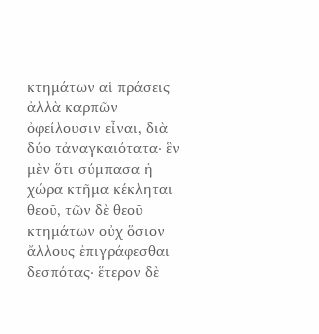κτημάτων αἱ πράσεις ἀλλὰ καρπῶν ὀφείλουσιν εἶναι, διὰ δύο τἀναγκαιότατα· ἓν μὲν ὅτι σύμπασα ἡ χώρα κτῆμα κέκληται θεοῦ, τῶν δὲ θεοῦ κτημάτων οὐχ ὅσιον ἄλλους ἐπιγράφεσθαι δεσπότας· ἕτερον δὲ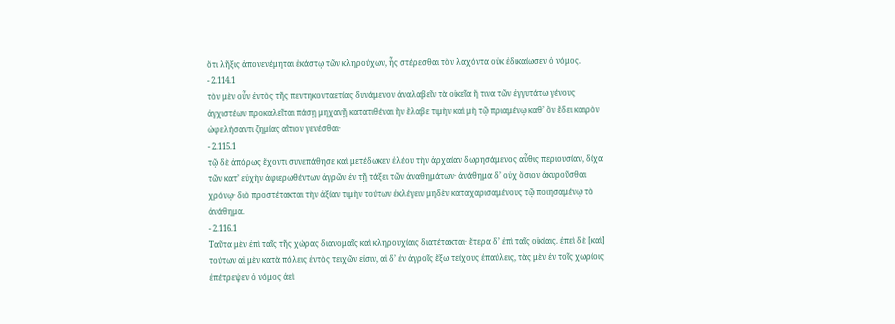ὅτι λῆξις ἀπονενέμηται ἑκάστῳ τῶν κληρούχων, ἧς στέρεσθαι τὸν λαχόντα οὐκ ἐδικαίωσεν ὁ νόμος.
- 2.114.1
τὸν μὲν οὖν ἐντὸς τῆς πεντηκονταετίας δυνάμενον ἀναλαβεῖν τὰ οἰκεῖα ἤ τινα τῶν ἐγγυτάτω γένους ἀγχιστέων προκαλεῖται πάσῃ μηχανῇ κατατιθέναι ἣν ἔλαβε τιμὴν καὶ μὴ τῷ πριαμένῳ καθ’ ὃν ἔδει καιρὸν ὠφελήσαντι ζημίας αἴτιον γενέσθαι·
- 2.115.1
τῷ δὲ ἀπόρως ἔχοντι συνεπάθησε καὶ μετέδωκεν ἐλέου τὴν ἀρχαίαν δωρησάμενος αὖθις περιουσίαν, δίχα τῶν κατ’ εὐχὴν ἀφιερωθέντων ἀγρῶν ἐν τῇ τάξει τῶν ἀναθημάτων· ἀνάθημα δ’ οὐχ ὅσιον ἀκυροῦσθαι χρόνῳ· διὸ προστέτακται τὴν ἀξίαν τιμὴν τούτων ἐκλέγειν μηδὲν καταχαρισαμένους τῷ ποιησαμένῳ τὸ ἀνάθημα.
- 2.116.1
Ταῦτα μὲν ἐπὶ ταῖς τῆς χώρας διανομαῖς καὶ κληρουχίαις διατέτακται· ἕτερα δ’ ἐπὶ ταῖς οἰκίαις. ἐπεὶ δὲ [καὶ] τούτων αἱ μὲν κατὰ πόλεις ἐντὸς τειχῶν εἰσιν, αἱ δ’ ἐν ἀγροῖς ἔξω τείχους ἐπαύλεις, τὰς μὲν ἐν τοῖς χωρίοις ἐπέτρεψεν ὁ νόμος ἀεὶ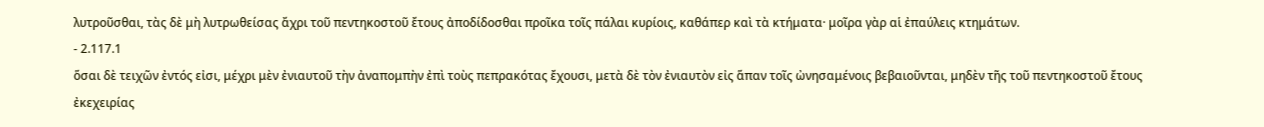λυτροῦσθαι, τὰς δὲ μὴ λυτρωθείσας ἄχρι τοῦ πεντηκοστοῦ ἔτους ἀποδίδοσθαι προῖκα τοῖς πάλαι κυρίοις, καθάπερ καὶ τὰ κτήματα· μοῖρα γὰρ αἱ ἐπαύλεις κτημάτων.
- 2.117.1
ὅσαι δὲ τειχῶν ἐντός εἰσι, μέχρι μὲν ἐνιαυτοῦ τὴν ἀναπομπὴν ἐπὶ τοὺς πεπρακότας ἔχουσι, μετὰ δὲ τὸν ἐνιαυτὸν εἰς ἅπαν τοῖς ὠνησαμένοις βεβαιοῦνται, μηδὲν τῆς τοῦ πεντηκοστοῦ ἔτους ἐκεχειρίας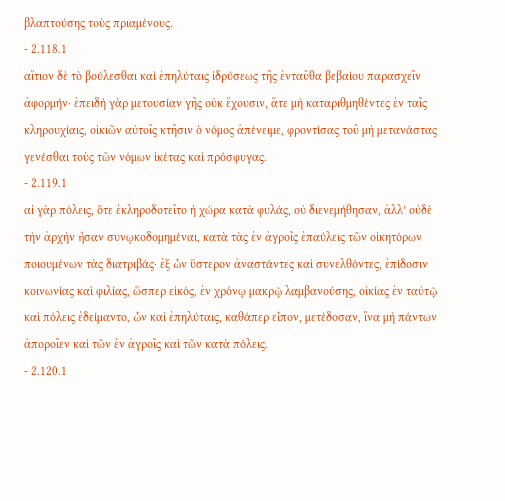βλαπτούσης τοὺς πριαμένους.
- 2.118.1
αἴτιον δὲ τὸ βούλεσθαι καὶ ἐπηλύταις ἱδρύσεως τῆς ἐνταῦθα βεβαίου παρασχεῖν ἀφορμήν· ἐπειδὴ γὰρ μετουσίαν γῆς οὐκ ἔχουσιν, ἅτε μὴ καταριθμηθέντες ἐν ταῖς κληρουχίαις, οἰκιῶν αὐτοῖς κτῆσιν ὁ νόμος ἀπένειμε, φροντίσας τοῦ μὴ μετανάστας γενέσθαι τοὺς τῶν νόμων ἱκέτας καὶ πρόσφυγας.
- 2.119.1
αἱ γὰρ πόλεις, ὅτε ἐκληροδοτεῖτο ἡ χώρα κατὰ φυλάς, οὐ διενεμήθησαν, ἀλλ’ οὐδὲ τὴν ἀρχὴν ἦσαν συνῳκοδομημέναι, κατὰ τὰς ἐν ἀγροῖς ἐπαύλεις τῶν οἰκητόρων ποιουμένων τὰς διατριβάς· ἐξ ὧν ὕστερον ἀναστάντες καὶ συνελθόντες, ἐπίδοσιν κοινωνίας καὶ φιλίας, ὥσπερ εἰκός, ἐν χρόνῳ μακρῷ λαμβανούσης, οἰκίας ἐν ταὐτῷ καὶ πόλεις ἐδείμαντο, ὧν καὶ ἐπηλύταις, καθάπερ εἶπον, μετέδοσαν, ἵνα μὴ πάντων ἀποροῖεν καὶ τῶν ἐν ἀγροῖς καὶ τῶν κατὰ πόλεις.
- 2.120.1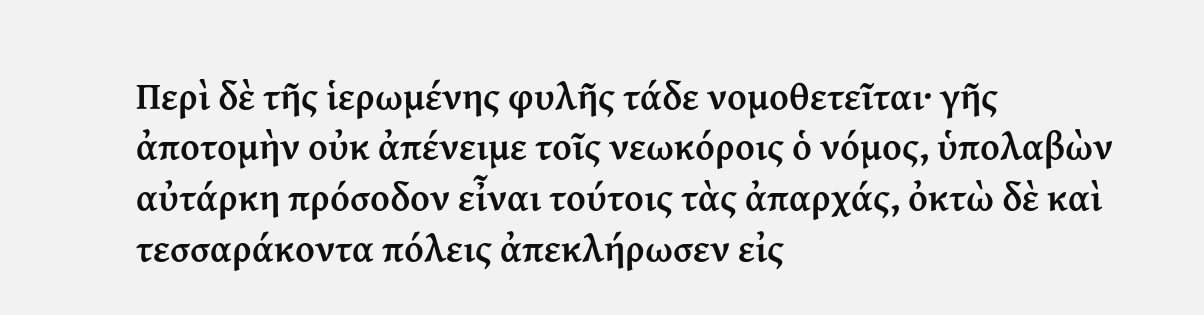Περὶ δὲ τῆς ἱερωμένης φυλῆς τάδε νομοθετεῖται· γῆς ἀποτομὴν οὐκ ἀπένειμε τοῖς νεωκόροις ὁ νόμος, ὑπολαβὼν αὐτάρκη πρόσοδον εἶναι τούτοις τὰς ἀπαρχάς, ὀκτὼ δὲ καὶ τεσσαράκοντα πόλεις ἀπεκλήρωσεν εἰς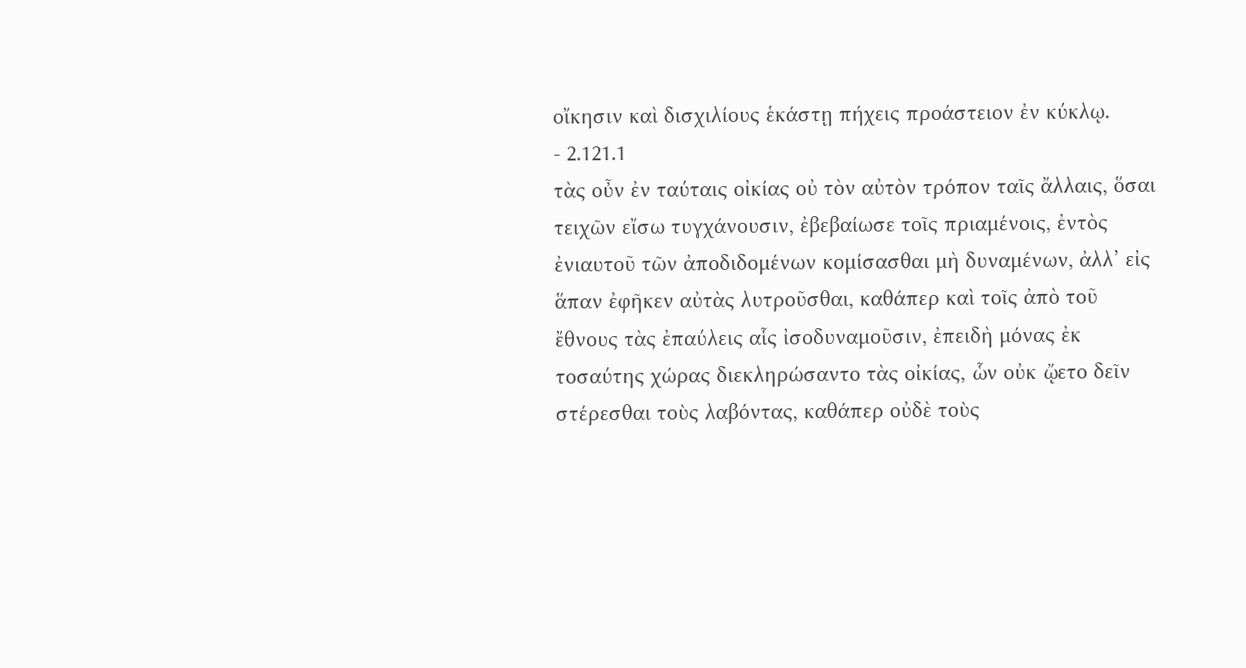οἴκησιν καὶ δισχιλίους ἑκάστῃ πήχεις προάστειον ἐν κύκλῳ.
- 2.121.1
τὰς οὖν ἐν ταύταις οἰκίας οὐ τὸν αὐτὸν τρόπον ταῖς ἄλλαις, ὅσαι τειχῶν εἴσω τυγχάνουσιν, ἐβεβαίωσε τοῖς πριαμένοις, ἐντὸς ἐνιαυτοῦ τῶν ἀποδιδομένων κομίσασθαι μὴ δυναμένων, ἀλλ’ εἰς ἅπαν ἐφῆκεν αὐτὰς λυτροῦσθαι, καθάπερ καὶ τοῖς ἀπὸ τοῦ ἔθνους τὰς ἐπαύλεις αἷς ἰσοδυναμοῦσιν, ἐπειδὴ μόνας ἐκ τοσαύτης χώρας διεκληρώσαντο τὰς οἰκίας, ὧν οὐκ ᾤετο δεῖν στέρεσθαι τοὺς λαβόντας, καθάπερ οὐδὲ τοὺς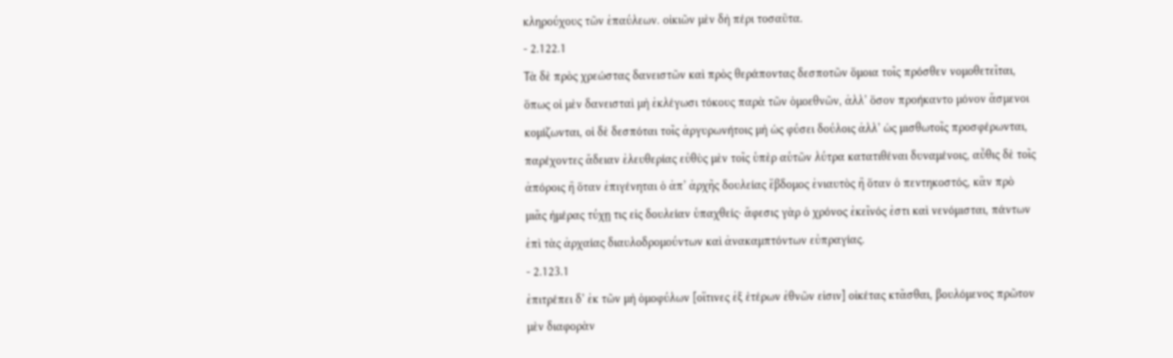κληρούχους τῶν ἐπαύλεων. οἰκιῶν μὲν δὴ πέρι τοσαῦτα.
- 2.122.1
Τὰ δὲ πρὸς χρεώστας δανειστῶν καὶ πρὸς θεράποντας δεσποτῶν ὅμοια τοῖς πρόσθεν νομοθετεῖται, ὅπως οἱ μὲν δανεισταὶ μὴ ἐκλέγωσι τόκους παρὰ τῶν ὁμοεθνῶν, ἀλλ’ ὅσον προήκαντο μόνον ἄσμενοι κομίζωνται, οἱ δὲ δεσπόται τοῖς ἀργυρωνήτοις μὴ ὡς φύσει δούλοις ἀλλ’ ὡς μισθωτοῖς προσφέρωνται, παρέχοντες ἄδειαν ἐλευθερίας εὐθὺς μὲν τοῖς ὑπὲρ αὑτῶν λύτρα κατατιθέναι δυναμένοις, αὖθις δὲ τοῖς ἀπόροις ἢ ὅταν ἐπιγένηται ὁ ἀπ’ ἀρχῆς δουλείας ἕβδομος ἐνιαυτὸς ἢ ὅταν ὁ πεντηκοστός, κἂν πρὸ μιᾶς ἡμέρας τύχῃ τις εἰς δουλείαν ὑπαχθείς· ἄφεσις γὰρ ὁ χρόνος ἐκεῖνός ἐστι καὶ νενόμισται, πάντων ἐπὶ τὰς ἀρχαίας διαυλοδρομούντων καὶ ἀνακαμπτόντων εὐπραγίας.
- 2.123.1
ἐπιτρέπει δ’ ἐκ τῶν μὴ ὁμοφύλων [οἵτινες ἐξ ἑτέρων ἐθνῶν εἰσιν] οἰκέτας κτᾶσθαι, βουλόμενος πρῶτον μὲν διαφορὰν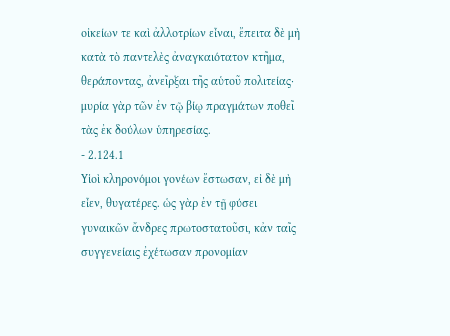οἰκείων τε καὶ ἀλλοτρίων εἶναι, ἔπειτα δὲ μὴ κατὰ τὸ παντελὲς ἀναγκαιότατον κτῆμα, θεράποντας, ἀνεῖρξαι τῆς αὑτοῦ πολιτείας· μυρία γὰρ τῶν ἐν τῷ βίῳ πραγμάτων ποθεῖ τὰς ἐκ δούλων ὑπηρεσίας.
- 2.124.1
Υἱοὶ κληρονόμοι γονέων ἔστωσαν, εἰ δὲ μὴ εἶεν, θυγατέρες. ὡς γὰρ ἐν τῇ φύσει γυναικῶν ἄνδρες πρωτοστατοῦσι, κἀν ταῖς συγγενείαις ἐχέτωσαν προνομίαν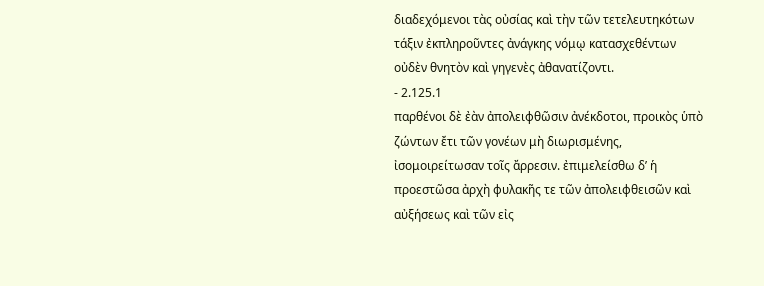διαδεχόμενοι τὰς οὐσίας καὶ τὴν τῶν τετελευτηκότων τάξιν ἐκπληροῦντες ἀνάγκης νόμῳ κατασχεθέντων οὐδὲν θνητὸν καὶ γηγενὲς ἀθανατίζοντι.
- 2.125.1
παρθένοι δὲ ἐὰν ἀπολειφθῶσιν ἀνέκδοτοι, προικὸς ὑπὸ ζώντων ἔτι τῶν γονέων μὴ διωρισμένης, ἰσομοιρείτωσαν τοῖς ἄρρεσιν. ἐπιμελείσθω δ’ ἡ προεστῶσα ἀρχὴ φυλακῆς τε τῶν ἀπολειφθεισῶν καὶ αὐξήσεως καὶ τῶν εἰς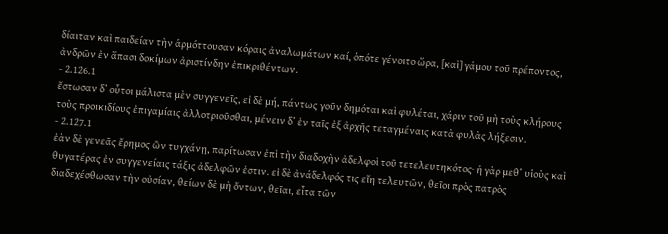δίαιταν καὶ παιδείαν τὴν ἁρμόττουσαν κόραις ἀναλωμάτων καί, ὁπότε γένοιτο ὥρα, [καὶ] γάμου τοῦ πρέποντος, ἀνδρῶν ἐν ἅπασι δοκίμων ἀριστίνδην ἐπικριθέντων.
- 2.126.1
ἔστωσαν δ’ οὗτοι μάλιστα μὲν συγγενεῖς, εἰ δὲ μή, πάντως γοῦν δημόται καὶ φυλέται, χάριν τοῦ μὴ τοὺς κλήρους τοὺς προικιδίους ἐπιγαμίαις ἀλλοτριοῦσθαι, μένειν δ’ ἐν ταῖς ἐξ ἀρχῆς τεταγμέναις κατὰ φυλὰς λήξεσιν.
- 2.127.1
ἐὰν δὲ γενεᾶς ἔρημος ὢν τυγχάνῃ, παρίτωσαν ἐπὶ τὴν διαδοχὴν ἀδελφοὶ τοῦ τετελευτηκότος· ἡ γὰρ μεθ’ υἱοὺς καὶ θυγατέρας ἐν συγγενείαις τάξις ἀδελφῶν ἐστιν. εἰ δὲ ἀνάδελφός τις εἴη τελευτῶν, θεῖοι πρὸς πατρὸς διαδεχέσθωσαν τὴν οὐσίαν, θείων δὲ μὴ ὄντων, θεῖαι, εἶτα τῶν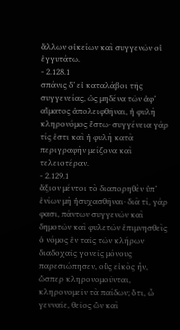ἄλλων οἰκείων καὶ συγγενῶν οἱ ἐγγυτάτω.
- 2.128.1
σπάνις δ’ εἰ καταλάβοι τῆς συγγενείας, ὡς μηδένα τῶν ἀφ’ αἵματος ἀπολειφθῆναι, ἡ φυλὴ κληρονόμος ἔστω· συγγένεια γάρ τίς ἐστι καὶ ἡ φυλὴ κατὰ περιγραφὴν μείζονα καὶ τελειοτέραν.
- 2.129.1
ἄξιον μέντοι τὸ διαπορηθὲν ὑπ’ ἐνίων μὴ ἡσυχασθῆναι· διὰ τί, γάρ φασι, πάντων συγγενῶν καὶ δημοτῶν καὶ φυλετῶν ἐπιμνησθεὶς ὁ νόμος ἐν ταῖς τῶν κλήρων διαδοχαῖς γονεῖς μόνους παρεσιώπησεν, οὓς εἰκὸς ἦν, ὥσπερ κληρονομοῦνται, κληρονομεῖν τὰ παίδων; ὅτι, ὦ γενναῖε, θεῖος ὢν καὶ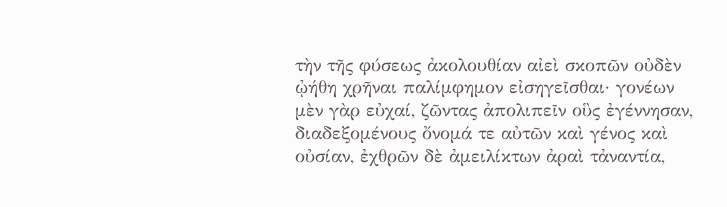τὴν τῆς φύσεως ἀκολουθίαν αἰεὶ σκοπῶν οὐδὲν ᾠήθη χρῆναι παλίμφημον εἰσηγεῖσθαι· γονέων μὲν γὰρ εὐχαί, ζῶντας ἀπολιπεῖν οὓς ἐγέννησαν, διαδεξομένους ὄνομά τε αὐτῶν καὶ γένος καὶ οὐσίαν, ἐχθρῶν δὲ ἀμειλίκτων ἀραὶ τἀναντία,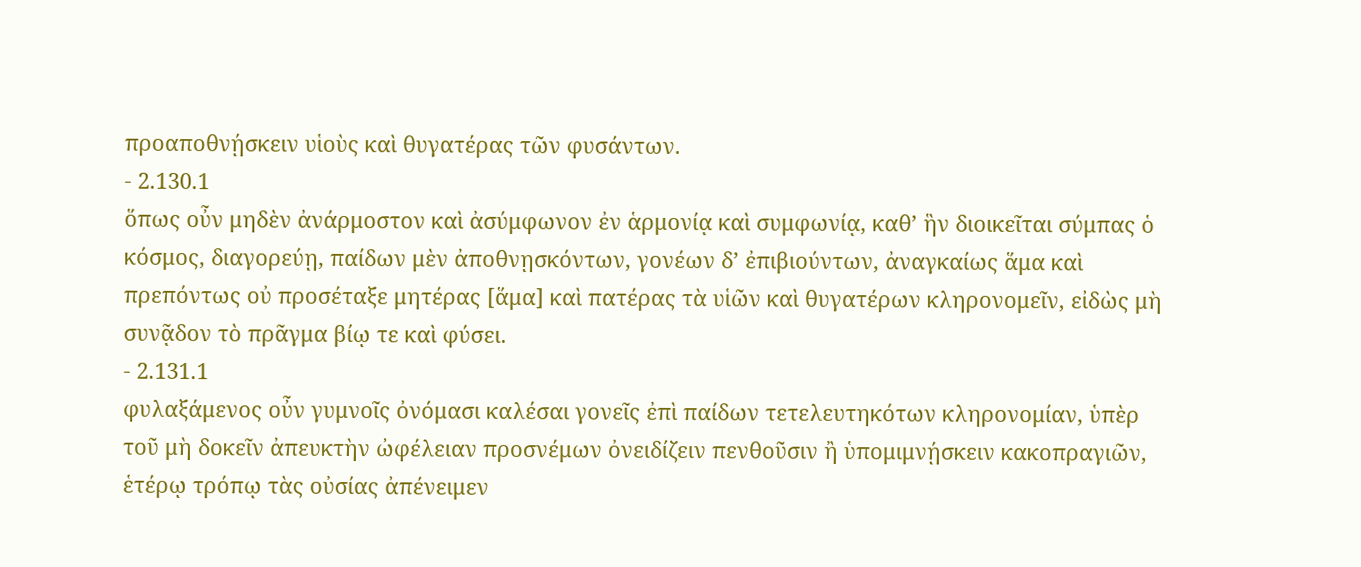προαποθνῄσκειν υἱοὺς καὶ θυγατέρας τῶν φυσάντων.
- 2.130.1
ὅπως οὖν μηδὲν ἀνάρμοστον καὶ ἀσύμφωνον ἐν ἁρμονίᾳ καὶ συμφωνίᾳ, καθ’ ἣν διοικεῖται σύμπας ὁ κόσμος, διαγορεύῃ, παίδων μὲν ἀποθνῃσκόντων, γονέων δ’ ἐπιβιούντων, ἀναγκαίως ἅμα καὶ πρεπόντως οὐ προσέταξε μητέρας [ἅμα] καὶ πατέρας τὰ υἱῶν καὶ θυγατέρων κληρονομεῖν, εἰδὼς μὴ συνᾷδον τὸ πρᾶγμα βίῳ τε καὶ φύσει.
- 2.131.1
φυλαξάμενος οὖν γυμνοῖς ὀνόμασι καλέσαι γονεῖς ἐπὶ παίδων τετελευτηκότων κληρονομίαν, ὑπὲρ τοῦ μὴ δοκεῖν ἀπευκτὴν ὠφέλειαν προσνέμων ὀνειδίζειν πενθοῦσιν ἢ ὑπομιμνῄσκειν κακοπραγιῶν, ἑτέρῳ τρόπῳ τὰς οὐσίας ἀπένειμεν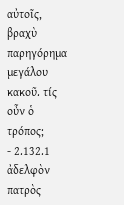αὐτοῖς, βραχὺ παρηγόρημα μεγάλου κακοῦ. τίς οὖν ὁ τρόπος;
- 2.132.1
ἀδελφὸν πατρὸς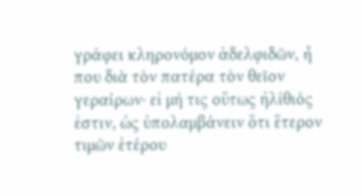γράφει κληρονόμον ἀδελφιδῶν, ἦ που διὰ τὸν πατέρα τὸν θεῖον γεραίρων· εἰ μή τις οὕτως ἠλίθιός ἐστιν, ὡς ὑπολαμβάνειν ὅτι ἕτερον τιμῶν ἑτέρου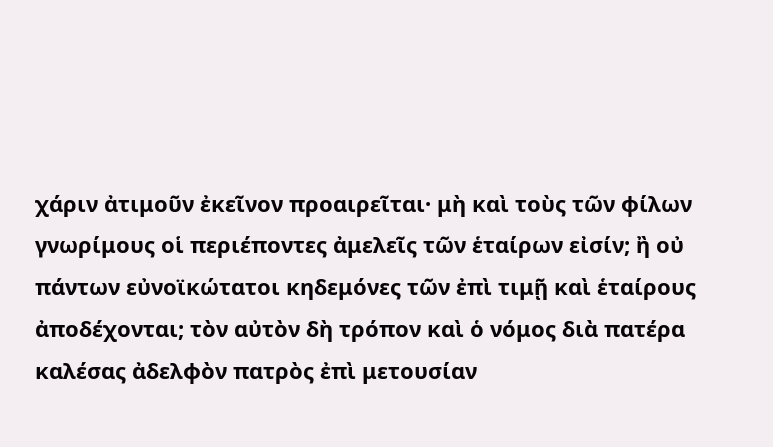χάριν ἀτιμοῦν ἐκεῖνον προαιρεῖται· μὴ καὶ τοὺς τῶν φίλων γνωρίμους οἱ περιέποντες ἀμελεῖς τῶν ἑταίρων εἰσίν; ἢ οὐ πάντων εὐνοϊκώτατοι κηδεμόνες τῶν ἐπὶ τιμῇ καὶ ἑταίρους ἀποδέχονται; τὸν αὐτὸν δὴ τρόπον καὶ ὁ νόμος διὰ πατέρα καλέσας ἀδελφὸν πατρὸς ἐπὶ μετουσίαν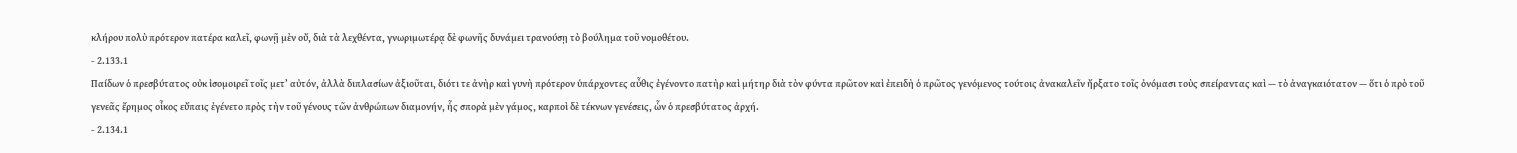κλήρου πολὺ πρότερον πατέρα καλεῖ, φωνῇ μὲν οὔ, διὰ τὰ λεχθέντα, γνωριμωτέρᾳ δὲ φωνῆς δυνάμει τρανούσῃ τὸ βούλημα τοῦ νομοθέτου.
- 2.133.1
Παίδων ὁ πρεσβύτατος οὐκ ἰσομοιρεῖ τοῖς μετ’ αὐτόν, ἀλλὰ διπλασίων ἀξιοῦται, διότι τε ἀνὴρ καὶ γυνὴ πρότερον ὑπάρχοντες αὖθις ἐγένοντο πατὴρ καὶ μήτηρ διὰ τὸν φύντα πρῶτον καὶ ἐπειδὴ ὁ πρῶτος γενόμενος τούτοις ἀνακαλεῖν ἤρξατο τοῖς ὀνόμασι τοὺς σπείραντας καὶ — τὸ ἀναγκαιότατον — ὅτι ὁ πρὸ τοῦ γενεᾶς ἔρημος οἶκος εὔπαις ἐγένετο πρὸς τὴν τοῦ γένους τῶν ἀνθρώπων διαμονήν, ἧς σπορὰ μὲν γάμος, καρποὶ δὲ τέκνων γενέσεις, ὧν ὁ πρεσβύτατος ἀρχή.
- 2.134.1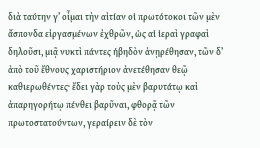διὰ ταύτην γ’ οἶμαι τὴν αἰτίαν οἱ πρωτότοκοι τῶν μὲν ἄσπονδα εἰργασμένων ἐχθρῶν, ὡς αἱ ἱεραὶ γραφαὶ δηλοῦσι, μιᾷ νυκτὶ πάντες ἡβηδὸν ἀνῃρέθησαν, τῶν δ’ ἀπὸ τοῦ ἔθνους χαριστήριον ἀνετέθησαν θεῷ καθιερωθέντες· ἔδει γὰρ τοὺς μὲν βαρυτάτῳ καὶ ἀπαρηγορήτῳ πένθει βαρῦναι, φθορᾷ τῶν πρωτοστατούντων, γεραίρειν δὲ τὸν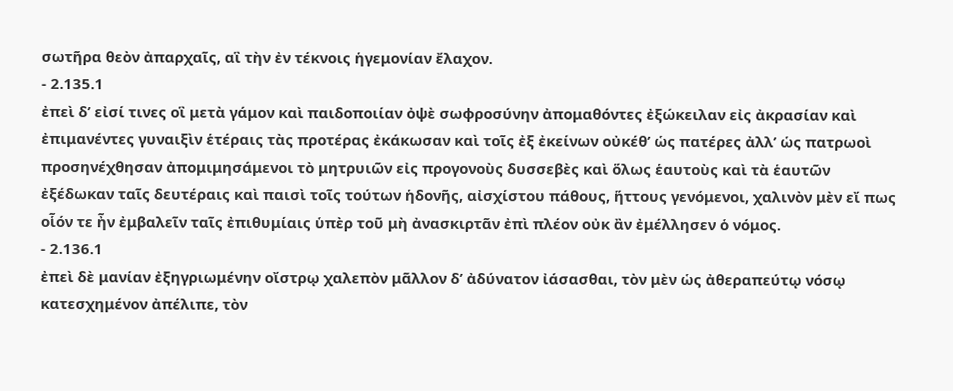σωτῆρα θεὸν ἀπαρχαῖς, αἳ τὴν ἐν τέκνοις ἡγεμονίαν ἔλαχον.
- 2.135.1
ἐπεὶ δ’ εἰσί τινες οἳ μετὰ γάμον καὶ παιδοποιίαν ὀψὲ σωφροσύνην ἀπομαθόντες ἐξώκειλαν εἰς ἀκρασίαν καὶ ἐπιμανέντες γυναιξὶν ἑτέραις τὰς προτέρας ἐκάκωσαν καὶ τοῖς ἐξ ἐκείνων οὐκέθ’ ὡς πατέρες ἀλλ’ ὡς πατρωοὶ προσηνέχθησαν ἀπομιμησάμενοι τὸ μητρυιῶν εἰς προγονοὺς δυσσεβὲς καὶ ὅλως ἑαυτοὺς καὶ τὰ ἑαυτῶν ἐξέδωκαν ταῖς δευτέραις καὶ παισὶ τοῖς τούτων ἡδονῆς, αἰσχίστου πάθους, ἥττους γενόμενοι, χαλινὸν μὲν εἴ πως οἷόν τε ἦν ἐμβαλεῖν ταῖς ἐπιθυμίαις ὑπὲρ τοῦ μὴ ἀνασκιρτᾶν ἐπὶ πλέον οὐκ ἂν ἐμέλλησεν ὁ νόμος.
- 2.136.1
ἐπεὶ δὲ μανίαν ἐξηγριωμένην οἴστρῳ χαλεπὸν μᾶλλον δ’ ἀδύνατον ἰάσασθαι, τὸν μὲν ὡς ἀθεραπεύτῳ νόσῳ κατεσχημένον ἀπέλιπε, τὸν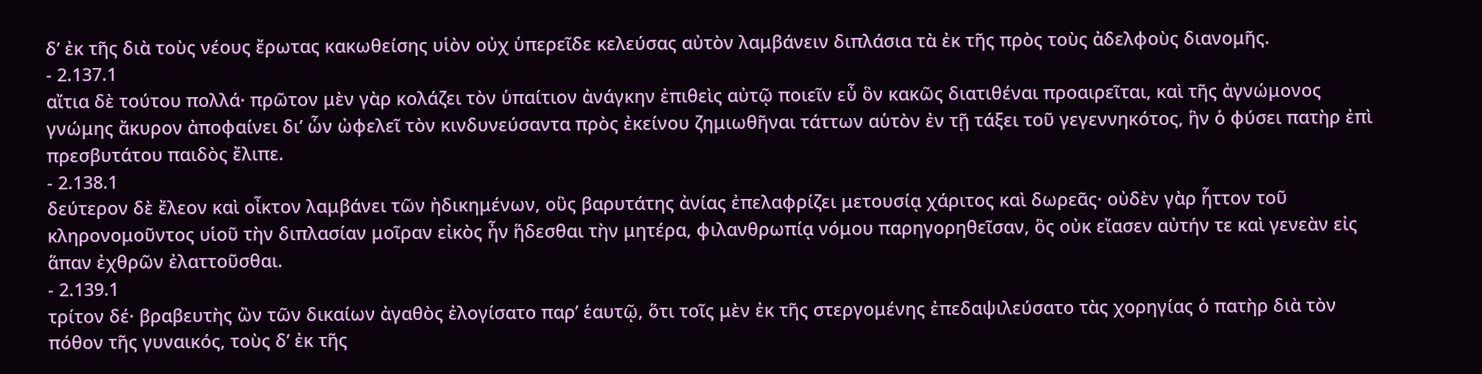δ’ ἐκ τῆς διὰ τοὺς νέους ἔρωτας κακωθείσης υἱὸν οὐχ ὑπερεῖδε κελεύσας αὐτὸν λαμβάνειν διπλάσια τὰ ἐκ τῆς πρὸς τοὺς ἀδελφοὺς διανομῆς.
- 2.137.1
αἴτια δὲ τούτου πολλά· πρῶτον μὲν γὰρ κολάζει τὸν ὑπαίτιον ἀνάγκην ἐπιθεὶς αὐτῷ ποιεῖν εὖ ὃν κακῶς διατιθέναι προαιρεῖται, καὶ τῆς ἀγνώμονος γνώμης ἄκυρον ἀποφαίνει δι’ ὧν ὠφελεῖ τὸν κινδυνεύσαντα πρὸς ἐκείνου ζημιωθῆναι τάττων αὑτὸν ἐν τῇ τάξει τοῦ γεγεννηκότος, ἣν ὁ φύσει πατὴρ ἐπὶ πρεσβυτάτου παιδὸς ἔλιπε.
- 2.138.1
δεύτερον δὲ ἔλεον καὶ οἶκτον λαμβάνει τῶν ἠδικημένων, οὓς βαρυτάτης ἀνίας ἐπελαφρίζει μετουσίᾳ χάριτος καὶ δωρεᾶς· οὐδὲν γὰρ ἧττον τοῦ κληρονομοῦντος υἱοῦ τὴν διπλασίαν μοῖραν εἰκὸς ἦν ἥδεσθαι τὴν μητέρα, φιλανθρωπίᾳ νόμου παρηγορηθεῖσαν, ὃς οὐκ εἴασεν αὐτήν τε καὶ γενεὰν εἰς ἅπαν ἐχθρῶν ἐλαττοῦσθαι.
- 2.139.1
τρίτον δέ· βραβευτὴς ὢν τῶν δικαίων ἀγαθὸς ἐλογίσατο παρ’ ἑαυτῷ, ὅτι τοῖς μὲν ἐκ τῆς στεργομένης ἐπεδαψιλεύσατο τὰς χορηγίας ὁ πατὴρ διὰ τὸν πόθον τῆς γυναικός, τοὺς δ’ ἐκ τῆς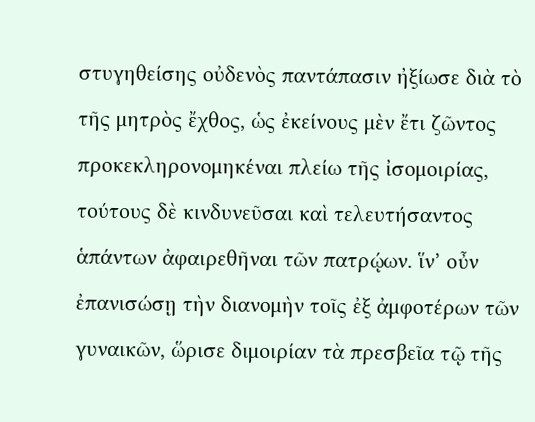στυγηθείσης οὐδενὸς παντάπασιν ἠξίωσε διὰ τὸ τῆς μητρὸς ἔχθος, ὡς ἐκείνους μὲν ἔτι ζῶντος προκεκληρονομηκέναι πλείω τῆς ἰσομοιρίας, τούτους δὲ κινδυνεῦσαι καὶ τελευτήσαντος ἁπάντων ἀφαιρεθῆναι τῶν πατρῴων. ἵν’ οὖν ἐπανισώσῃ τὴν διανομὴν τοῖς ἐξ ἀμφοτέρων τῶν γυναικῶν, ὥρισε διμοιρίαν τὰ πρεσβεῖα τῷ τῆς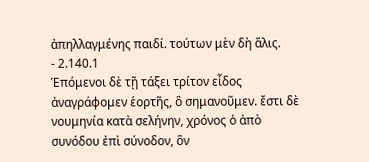ἀπηλλαγμένης παιδί. τούτων μὲν δὴ ἅλις.
- 2.140.1
Ἑπόμενοι δὲ τῇ τάξει τρίτον εἶδος ἀναγράφομεν ἑορτῆς, ὃ σημανοῦμεν. ἔστι δὲ νουμηνία κατὰ σελήνην, χρόνος ὁ ἀπὸ συνόδου ἐπὶ σύνοδον, ὃν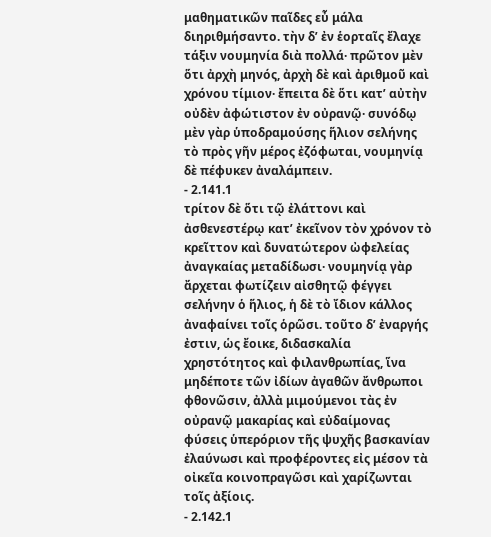μαθηματικῶν παῖδες εὖ μάλα διηριθμήσαντο. τὴν δ’ ἐν ἑορταῖς ἔλαχε τάξιν νουμηνία διὰ πολλά· πρῶτον μὲν ὅτι ἀρχὴ μηνός, ἀρχὴ δὲ καὶ ἀριθμοῦ καὶ χρόνου τίμιον· ἔπειτα δὲ ὅτι κατ’ αὐτὴν οὐδὲν ἀφώτιστον ἐν οὐρανῷ· συνόδῳ μὲν γὰρ ὑποδραμούσης ἥλιον σελήνης τὸ πρὸς γῆν μέρος ἐζόφωται, νουμηνίᾳ δὲ πέφυκεν ἀναλάμπειν.
- 2.141.1
τρίτον δὲ ὅτι τῷ ἐλάττονι καὶ ἀσθενεστέρῳ κατ’ ἐκεῖνον τὸν χρόνον τὸ κρεῖττον καὶ δυνατώτερον ὠφελείας ἀναγκαίας μεταδίδωσι· νουμηνίᾳ γὰρ ἄρχεται φωτίζειν αἰσθητῷ φέγγει σελήνην ὁ ἥλιος, ἡ δὲ τὸ ἴδιον κάλλος ἀναφαίνει τοῖς ὁρῶσι. τοῦτο δ’ ἐναργής ἐστιν, ὡς ἔοικε, διδασκαλία χρηστότητος καὶ φιλανθρωπίας, ἵνα μηδέποτε τῶν ἰδίων ἀγαθῶν ἄνθρωποι φθονῶσιν, ἀλλὰ μιμούμενοι τὰς ἐν οὐρανῷ μακαρίας καὶ εὐδαίμονας φύσεις ὑπερόριον τῆς ψυχῆς βασκανίαν ἐλαύνωσι καὶ προφέροντες εἰς μέσον τὰ οἰκεῖα κοινοπραγῶσι καὶ χαρίζωνται τοῖς ἀξίοις.
- 2.142.1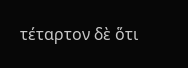τέταρτον δὲ ὅτι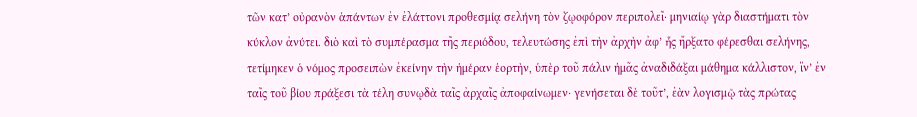τῶν κατ’ οὐρανὸν ἁπάντων ἐν ἐλάττονι προθεσμίᾳ σελήνη τὸν ζῳοφόρον περιπολεῖ· μηνιαίῳ γὰρ διαστήματι τὸν κύκλον ἀνύτει. διὸ καὶ τὸ συμπέρασμα τῆς περιόδου, τελευτώσης ἐπὶ τὴν ἀρχὴν ἀφ’ ἧς ἤρξατο φέρεσθαι σελήνης, τετίμηκεν ὁ νόμος προσειπὼν ἐκείνην τὴν ἡμέραν ἑορτὴν, ὑπὲρ τοῦ πάλιν ἡμᾶς ἀναδιδάξαι μάθημα κάλλιστον, ἵν’ ἐν ταῖς τοῦ βίου πράξεσι τὰ τέλη συνῳδὰ ταῖς ἀρχαῖς ἀποφαίνωμεν· γενήσεται δὲ τοῦτ’, ἐὰν λογισμῷ τὰς πρώτας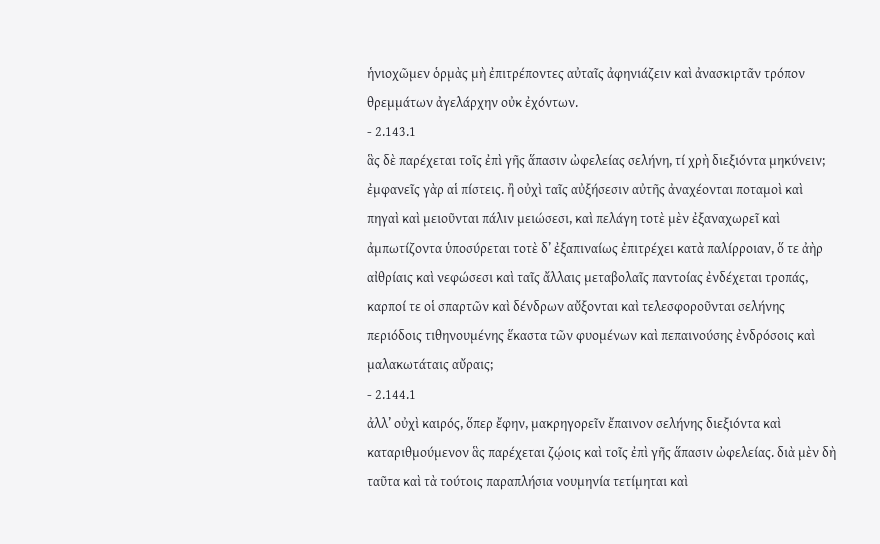ἡνιοχῶμεν ὁρμὰς μὴ ἐπιτρέποντες αὐταῖς ἀφηνιάζειν καὶ ἀνασκιρτᾶν τρόπον θρεμμάτων ἀγελάρχην οὐκ ἐχόντων.
- 2.143.1
ἃς δὲ παρέχεται τοῖς ἐπὶ γῆς ἅπασιν ὠφελείας σελήνη, τί χρὴ διεξιόντα μηκύνειν; ἐμφανεῖς γὰρ αἱ πίστεις. ἢ οὐχὶ ταῖς αὐξήσεσιν αὐτῆς ἀναχέονται ποταμοὶ καὶ πηγαὶ καὶ μειοῦνται πάλιν μειώσεσι, καὶ πελάγη τοτὲ μὲν ἐξαναχωρεῖ καὶ ἀμπωτίζοντα ὑποσύρεται τοτὲ δ’ ἐξαπιναίως ἐπιτρέχει κατὰ παλίρροιαν, ὅ τε ἀὴρ αἰθρίαις καὶ νεφώσεσι καὶ ταῖς ἄλλαις μεταβολαῖς παντοίας ἐνδέχεται τροπάς, καρποί τε οἱ σπαρτῶν καὶ δένδρων αὔξονται καὶ τελεσφοροῦνται σελήνης περιόδοις τιθηνουμένης ἕκαστα τῶν φυομένων καὶ πεπαινούσης ἐνδρόσοις καὶ μαλακωτάταις αὔραις;
- 2.144.1
ἀλλ’ οὐχὶ καιρός, ὅπερ ἔφην, μακρηγορεῖν ἔπαινον σελήνης διεξιόντα καὶ καταριθμούμενον ἃς παρέχεται ζῴοις καὶ τοῖς ἐπὶ γῆς ἅπασιν ὠφελείας. διὰ μὲν δὴ ταῦτα καὶ τὰ τούτοις παραπλήσια νουμηνία τετίμηται καὶ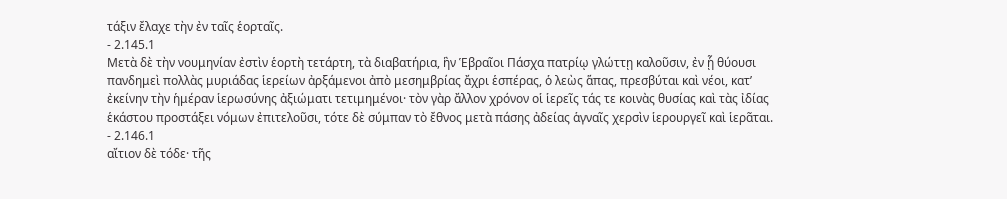τάξιν ἔλαχε τὴν ἐν ταῖς ἑορταῖς.
- 2.145.1
Μετὰ δὲ τὴν νουμηνίαν ἐστὶν ἑορτὴ τετάρτη, τὰ διαβατήρια, ἣν Ἑβραῖοι Πάσχα πατρίῳ γλώττῃ καλοῦσιν, ἐν ᾗ θύουσι πανδημεὶ πολλὰς μυριάδας ἱερείων ἀρξάμενοι ἀπὸ μεσημβρίας ἄχρι ἑσπέρας, ὁ λεὼς ἅπας, πρεσβύται καὶ νέοι, κατ’ ἐκείνην τὴν ἡμέραν ἱερωσύνης ἀξιώματι τετιμημένοι· τὸν γὰρ ἄλλον χρόνον οἱ ἱερεῖς τάς τε κοινὰς θυσίας καὶ τὰς ἰδίας ἑκάστου προστάξει νόμων ἐπιτελοῦσι, τότε δὲ σύμπαν τὸ ἔθνος μετὰ πάσης ἀδείας ἁγναῖς χερσὶν ἱερουργεῖ καὶ ἱερᾶται.
- 2.146.1
αἴτιον δὲ τόδε· τῆς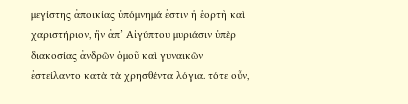μεγίστης ἀποικίας ὑπόμνημά ἐστιν ἡ ἑορτὴ καὶ χαριστήριον, ἣν ἀπ’ Αἰγύπτου μυριάσιν ὑπὲρ διακοσίας ἀνδρῶν ὁμοῦ καὶ γυναικῶν ἐστείλαντο κατὰ τὰ χρησθέντα λόγια. τότε οὖν,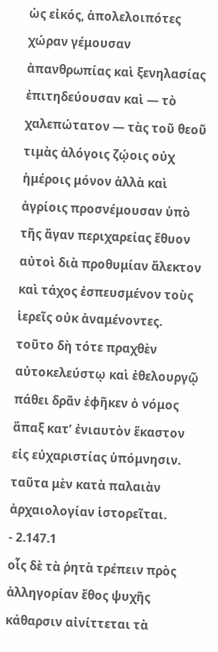ὡς εἰκός, ἀπολελοιπότες χώραν γέμουσαν ἀπανθρωπίας καὶ ξενηλασίας ἐπιτηδεύουσαν καὶ — τὸ χαλεπώτατον — τὰς τοῦ θεοῦ τιμὰς ἀλόγοις ζῴοις οὐχ ἡμέροις μόνον ἀλλὰ καὶ ἀγρίοις προσνέμουσαν ὑπὸ τῆς ἄγαν περιχαρείας ἔθυον αὐτοὶ διὰ προθυμίαν ἄλεκτον καὶ τάχος ἐσπευσμένον τοὺς ἱερεῖς οὐκ ἀναμένοντες. τοῦτο δὴ τότε πραχθὲν αὐτοκελεύστῳ καὶ ἐθελουργῷ πάθει δρᾶν ἐφῆκεν ὁ νόμος ἅπαξ κατ’ ἐνιαυτὸν ἕκαστον εἰς εὐχαριστίας ὑπόμνησιν. ταῦτα μὲν κατὰ παλαιὰν ἀρχαιολογίαν ἱστορεῖται.
- 2.147.1
οἷς δὲ τὰ ῥητὰ τρέπειν πρὸς ἀλληγορίαν ἔθος ψυχῆς κάθαρσιν αἰνίττεται τὰ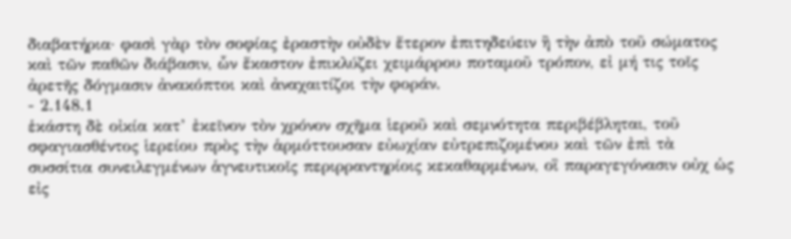διαβατήρια· φασὶ γὰρ τὸν σοφίας ἐραστὴν οὐδὲν ἕτερον ἐπιτηδεύειν ἢ τὴν ἀπὸ τοῦ σώματος καὶ τῶν παθῶν διάβασιν, ὧν ἕκαστον ἐπικλύζει χειμάρρου ποταμοῦ τρόπον, εἰ μή τις τοῖς ἀρετῆς δόγμασιν ἀνακόπτοι καὶ ἀναχαιτίζοι τὴν φοράν.
- 2.148.1
ἑκάστη δὲ οἰκία κατ’ ἐκεῖνον τὸν χρόνον σχῆμα ἱεροῦ καὶ σεμνότητα περιβέβληται, τοῦ σφαγιασθέντος ἱερείου πρὸς τὴν ἁρμόττουσαν εὐωχίαν εὐτρεπιζομένου καὶ τῶν ἐπὶ τὰ συσσίτια συνειλεγμένων ἁγνευτικοῖς περιρραντηρίοις κεκαθαρμένων, οἳ παραγεγόνασιν οὐχ ὡς εἰς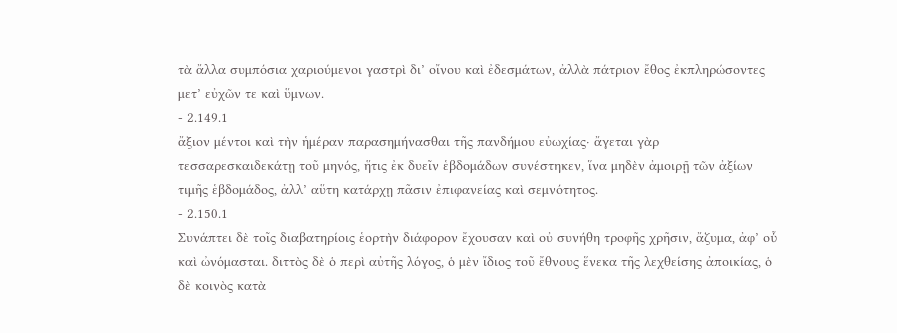τὰ ἄλλα συμπόσια χαριούμενοι γαστρὶ δι’ οἴνου καὶ ἐδεσμάτων, ἀλλὰ πάτριον ἔθος ἐκπληρώσοντες μετ’ εὐχῶν τε καὶ ὕμνων.
- 2.149.1
ἄξιον μέντοι καὶ τὴν ἡμέραν παρασημήνασθαι τῆς πανδήμου εὐωχίας· ἄγεται γὰρ τεσσαρεσκαιδεκάτῃ τοῦ μηνός, ἥτις ἐκ δυεῖν ἑβδομάδων συνέστηκεν, ἵνα μηδὲν ἀμοιρῇ τῶν ἀξίων τιμῆς ἑβδομάδος, ἀλλ’ αὕτη κατάρχῃ πᾶσιν ἐπιφανείας καὶ σεμνότητος.
- 2.150.1
Συνάπτει δὲ τοῖς διαβατηρίοις ἑορτὴν διάφορον ἔχουσαν καὶ οὐ συνήθη τροφῆς χρῆσιν, ἄζυμα, ἀφ’ οὗ καὶ ὠνόμασται. διττὸς δὲ ὁ περὶ αὐτῆς λόγος, ὁ μὲν ἴδιος τοῦ ἔθνους ἕνεκα τῆς λεχθείσης ἀποικίας, ὁ δὲ κοινὸς κατὰ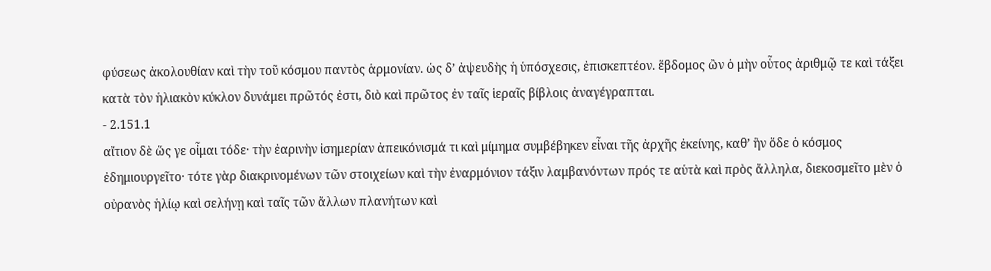φύσεως ἀκολουθίαν καὶ τὴν τοῦ κόσμου παντὸς ἁρμονίαν. ὡς δ’ ἀψευδὴς ἡ ὑπόσχεσις, ἐπισκεπτέον. ἕβδομος ὢν ὁ μὴν οὗτος ἀριθμῷ τε καὶ τάξει κατὰ τὸν ἡλιακὸν κύκλον δυνάμει πρῶτός ἐστι, διὸ καὶ πρῶτος ἐν ταῖς ἱεραῖς βίβλοις ἀναγέγραπται.
- 2.151.1
αἴτιον δὲ ὥς γε οἶμαι τόδε· τὴν ἐαρινὴν ἰσημερίαν ἀπεικόνισμά τι καὶ μίμημα συμβέβηκεν εἶναι τῆς ἀρχῆς ἐκείνης, καθ’ ἣν ὅδε ὁ κόσμος ἐδημιουργεῖτο· τότε γὰρ διακρινομένων τῶν στοιχείων καὶ τὴν ἐναρμόνιον τάξιν λαμβανόντων πρός τε αὑτὰ καὶ πρὸς ἄλληλα, διεκοσμεῖτο μὲν ὁ οὐρανὸς ἡλίῳ καὶ σελήνῃ καὶ ταῖς τῶν ἄλλων πλανήτων καὶ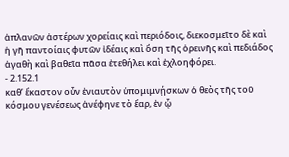ἀπλανῶν ἀστέρων χορείαις καὶ περιόδοις, διεκοσμεῖτο δὲ καὶ ἡ γῆ παντοίαις φυτῶν ἰδέαις καὶ ὅση τῆς ὀρεινῆς καὶ πεδιάδος ἀγαθὴ καὶ βαθεῖα πᾶσα ἐτεθήλει καὶ ἐχλοηφόρει.
- 2.152.1
καθ’ ἕκαστον οὖν ἐνιαυτὸν ὑπομιμνῄσκων ὁ θεὸς τῆς τοῦ κόσμου γενέσεως ἀνέφηνε τὸ ἔαρ, ἐν ᾧ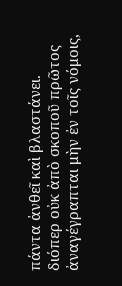πάντα ἀνθεῖ καὶ βλαστάνει. διόπερ οὐκ ἀπὸ σκοποῦ πρῶτος ἀναγέγραπται μὴν ἐν τοῖς νόμοις,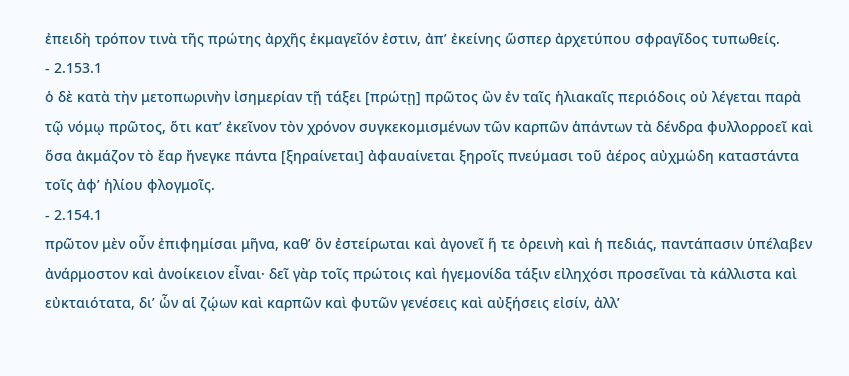ἐπειδὴ τρόπον τινὰ τῆς πρώτης ἀρχῆς ἐκμαγεῖόν ἐστιν, ἀπ’ ἐκείνης ὥσπερ ἀρχετύπου σφραγῖδος τυπωθείς.
- 2.153.1
ὁ δὲ κατὰ τὴν μετοπωρινὴν ἰσημερίαν τῇ τάξει [πρώτῃ] πρῶτος ὢν ἐν ταῖς ἡλιακαῖς περιόδοις οὐ λέγεται παρὰ τῷ νόμῳ πρῶτος, ὅτι κατ’ ἐκεῖνον τὸν χρόνον συγκεκομισμένων τῶν καρπῶν ἁπάντων τὰ δένδρα φυλλορροεῖ καὶ ὅσα ἀκμάζον τὸ ἔαρ ἤνεγκε πάντα [ξηραίνεται] ἀφαυαίνεται ξηροῖς πνεύμασι τοῦ ἀέρος αὐχμώδη καταστάντα τοῖς ἀφ’ ἡλίου φλογμοῖς.
- 2.154.1
πρῶτον μὲν οὖν ἐπιφημίσαι μῆνα, καθ’ ὃν ἐστείρωται καὶ ἀγονεῖ ἥ τε ὀρεινὴ καὶ ἡ πεδιάς, παντάπασιν ὑπέλαβεν ἀνάρμοστον καὶ ἀνοίκειον εἶναι· δεῖ γὰρ τοῖς πρώτοις καὶ ἡγεμονίδα τάξιν εἰληχόσι προσεῖναι τὰ κάλλιστα καὶ εὐκταιότατα, δι’ ὧν αἱ ζῴων καὶ καρπῶν καὶ φυτῶν γενέσεις καὶ αὐξήσεις εἰσίν, ἀλλ’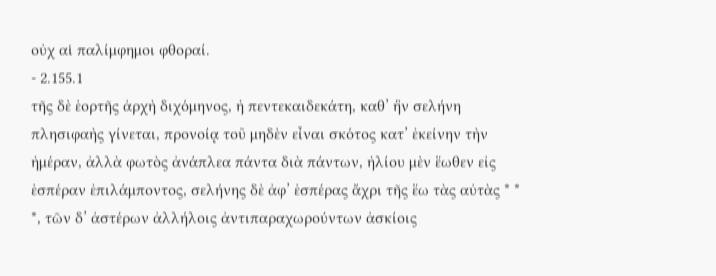οὐχ αἱ παλίμφημοι φθοραί.
- 2.155.1
τῆς δὲ ἑορτῆς ἀρχὴ διχόμηνος, ἡ πεντεκαιδεκάτη, καθ’ ἣν σελήνη πλησιφαὴς γίνεται, προνοίᾳ τοῦ μηδὲν εἶναι σκότος κατ’ ἐκείνην τὴν ἡμέραν, ἀλλὰ φωτὸς ἀνάπλεα πάντα διὰ πάντων, ἡλίου μὲν ἕωθεν εἰς ἑσπέραν ἐπιλάμποντος, σελήνης δὲ ἀφ’ ἑσπέρας ἄχρι τῆς ἕω τὰς αὐτὰς * * *, τῶν δ’ ἀστέρων ἀλλήλοις ἀντιπαραχωρούντων ἀσκίοις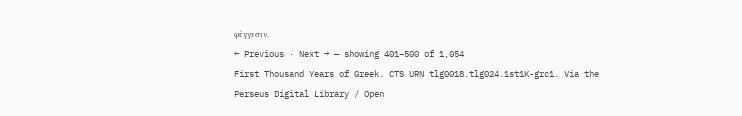φέγγεσιν.
← Previous · Next → — showing 401–500 of 1,054
First Thousand Years of Greek. CTS URN tlg0018.tlg024.1st1K-grc1. Via the Perseus Digital Library / Open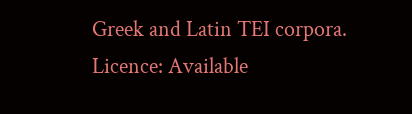Greek and Latin TEI corpora. Licence: Available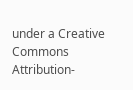under a Creative Commons Attribution-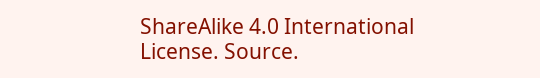ShareAlike 4.0 International License. Source.